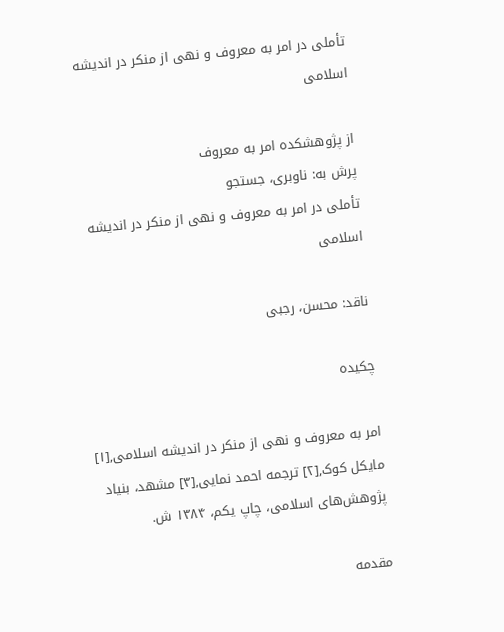تأملی در امر به معروف و نهی از منکر در اندیشه اسلامی

از پژوهشکده امر به معروف
پرش به: ناوبری، جستجو
تأملی در امر به معروف و نهی از منکر در اندیشه اسلامی

ناقد: محسن، رجبی

چکیده

امر به معروف و نهی از منکر در اندیشه اسلامی,[۱] مایکل کوک,[۲] ترجمه احمد نمایی,[۳] مشهد، بنیاد پژوهش‌های اسلامی، چاپ یکم، ۱۳۸۴ ش.

مقدمه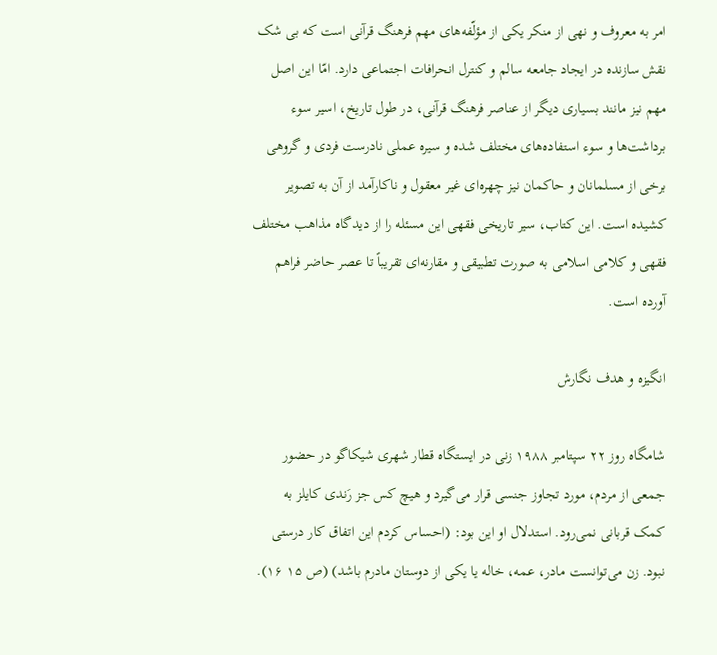امر به معروف و نهی از منکر یکی از مؤلّفه‌های مهم فرهنگ قرآنی است که بی شک نقش سازنده در ایجاد جامعه سالم و کنترل انحرافات اجتماعی دارد. امّا این اصل مهم نیز مانند بسیاری دیگر از عناصر فرهنگ قرآنی، در طول تاریخ، اسیر سوء برداشت‌ها و سوء استفاده‌های مختلف شده و سیره عملی نادرست فردی و گروهی برخی از مسلمانان و حاکمان نیز چهره‌ای غیر معقول و ناکارآمد از آن به تصویر کشیده است. این کتاب، سیر تاریخی فقهی این مسئله را از دیدگاه مذاهب مختلف فقهی و کلامی اسلامی به صورت تطبیقی و مقارنه‌ای تقریباً تا عصر حاضر فراهم آورده است.

انگیزه و هدف نگارش

شامگاه روز ۲۲ سپتامبر ۱۹۸۸ زنی در ایستگاه قطار شهری شیکاگو در حضور جمعی از مردم، مورد تجاوز جنسی قرار می‌گیرد و هیچ کس جز رَندی کایلز به کمک قربانی نمی‌رود. استدلال او این بود: (احساس کردم این اتفاق کار درستی نبود. زن می‌توانست مادر، عمه، خاله یا یکی از دوستان مادرم باشد) (ص ۱۵ ۱۶).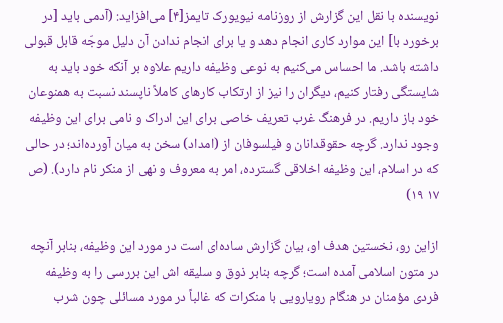نویسنده با نقل این گزارش از روزنامه نیویورک تایمز[۴] می‌افزاید: (آدمی باید [در برخورد با] این موارد کاری انجام دهد و یا برای انجام ندادن آن دلیل موجّه قابل قبولی داشته باشد. ما احساس می‌کنیم به نوعی وظیفه داریم علاوه بر آنکه خود باید به شایستگی رفتار کنیم، دیگران را نیز از ارتکاب کارهای کاملاً ناپسند نسبت به همنوعان خود باز داریم. در فرهنگ غرب تعریف خاصی برای این ادراک و نامی برای این وظیفه وجود ندارد. گرچه حقوقدانان و فیلسوفان از (امداد) سخن به میان آورده‌اند؛ در حالی که در اسلام، این وظیفه اخلاقی گسترده، امر به معروف و نهی از منکر نام دارد). (ص ۱۷ ۱۹)

ازاین رو، نخستین هدف او، بیان گزارش ساده‌ای است در مورد این وظیفه، بنابر آنچه در متون اسلامی آمده است؛ گرچه بنابر ذوق و سلیقه اش این بررسی را به وظیفه فردی مؤمنان در هنگام رویارویی با منکرات که غالباً در مورد مسائلی چون شرب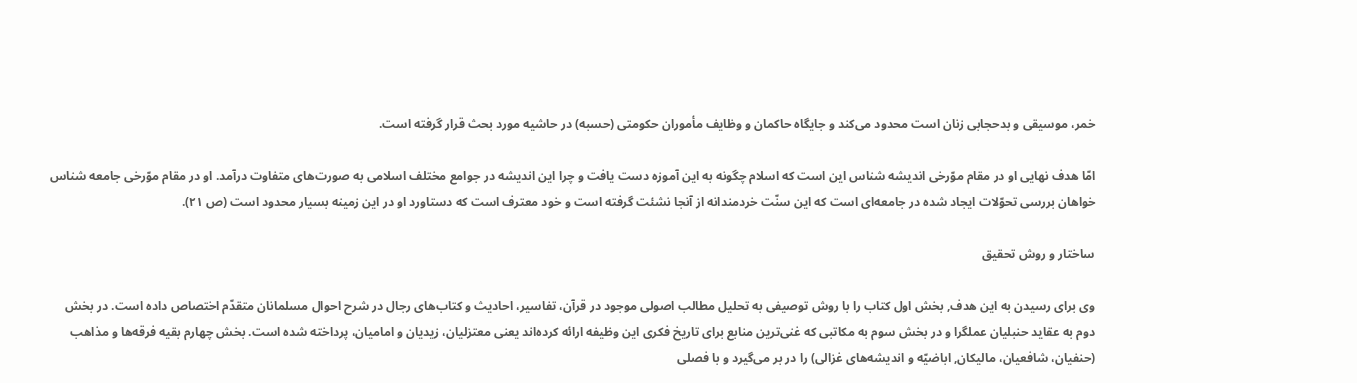خمر، موسیقی و بدحجابی زنان است محدود می‌کند و جایگاه حاکمان و وظایف مأموران حکومتی (حسبه) در حاشیه مورد بحث قرار گرفته است.

امّا هدف نهایی او در مقام موّرخی اندیشه شناس این است که اسلام چگونه به این آموزه دست یافت و چرا این اندیشه در جوامع مختلف اسلامی به صورت‌های متفاوت درآمد. او در مقام موّرخی جامعه شناس خواهان بررسی تحوّلات ایجاد شده در جامعه‌ای است که این سنّت خردمندانه از آنجا نشئت گرفته است و خود معترف است که دستاورد او در این زمینه بسیار محدود است (ص ۲۱).

ساختار و روش تحقیق

وی برای رسیدن به این هدف‌, بخش اول کتاب را با روش توصیفی به تحلیل مطالب اصولی موجود در قرآن، تفاسیر، احادیث و کتاب‌های رجال در شرح احوال مسلمانان متقدّم اختصاص داده است. در بخش دوم به عقاید حنبلیان عملگرا و در بخش سوم به مکاتبی که غنی‌ترین منابع برای تاریخ فکری این وظیفه ارائه کرده‌اند یعنی معتزلیان، زیدیان و امامیان، پرداخته شده است. بخش چهارم بقیه فرقه‌ها و مذاهب (حنفیان، شافعیان، مالیکان‌, اباضیّه و اندیشه‌های غزالی) را در بر می‌گیرد و با فصلی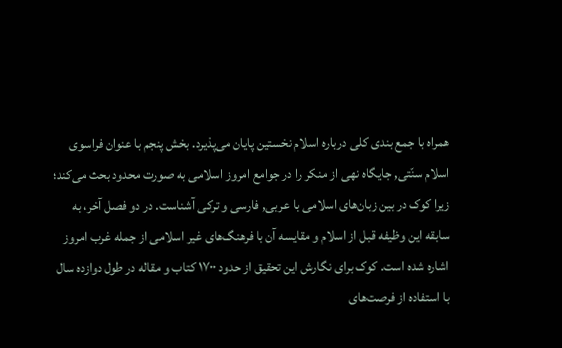همراه با جمع بندی کلی درباره اسلام نخستین پایان می‌پذیرد. بخش پنجم با عنوان فراسوی اسلام سنّتی‌, جایگاه نهی از منکر را در جوامع امروز اسلامی به صورت محدود بحث می‌کند؛ زیرا کوک در بین زبان‌های اسلامی با عربی‌, فارسی و ترکی آشناست. در دو فصل آخر، به سابقه این وظیفه قبل از اسلام و مقایسه آن با فرهنگ‌های غیر اسلامی از جمله غرب امروز اشاره شده است. کوک برای نگارش این تحقیق از حدود ۱۷۰۰ کتاب و مقاله در طول دوازده سال با استفاده از فرصت‌های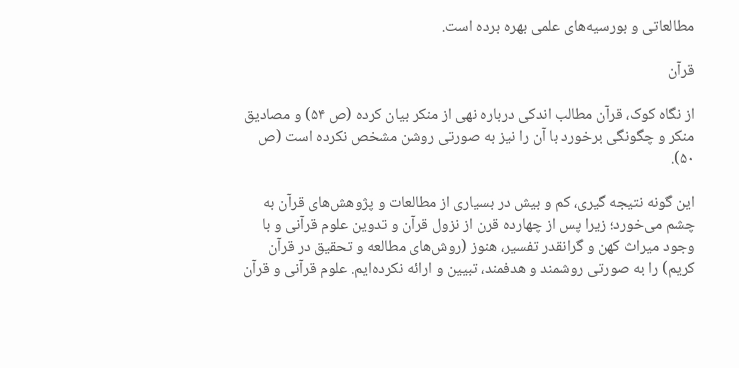مطالعاتی و بورسیه‌های علمی بهره برده است.

قرآن

از نگاه کوک، قرآن مطالب اندکی درباره نهی از منکر بیان کرده (ص ۵۴) و مصادیق منکر و چگونگی برخورد با آن را نیز به صورتی روشن مشخص نکرده است (ص ۵۰).

این گونه نتیجه گیری، کم و بیش در بسیاری از مطالعات و پژوهش‌های قرآن به چشم می‌خورد؛ زیرا پس از چهارده قرن از نزول قرآن و تدوین علوم قرآنی و با وجود میراث کهن و گرانقدر تفسیر، هنوز (روش‌های مطالعه و تحقیق در قرآن کریم) را به صورتی روشمند و هدفمند، تبیین و ارائه نکرده‌ایم. علوم قرآنی و قرآن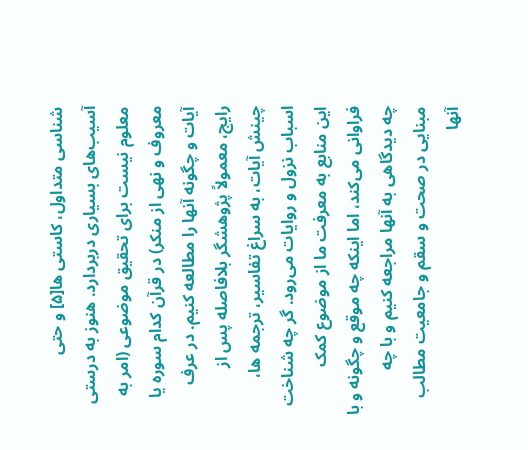شناسی متداول، کاستی ها[۵] و حتی آسیب‌های بسیاری دربردارد. هنوز به درستی معلوم نیست برای تحقیق موضوعی (امر به معروف و نهی از منکر) در قرآن کدام سوره یا آیات و چگونه آنها را مطالعه کنیم. در عرف رایج، معمولاً پژوهشگر بلافاصله پس از چینش آیات، به سراغ تفاسیر، ترجمه ها، اسباب نزول و روایات می‌رود. گر چه شناخت این منابع به معرفت ما از موضوع کمک فراوانی می‌کند، اما اینکه چه موقع و چگونه و با چه دیدگاهی به آنها مراجعه کنیم و با چه مبنایی در صحت و سقم و جامعیت مطالب آنها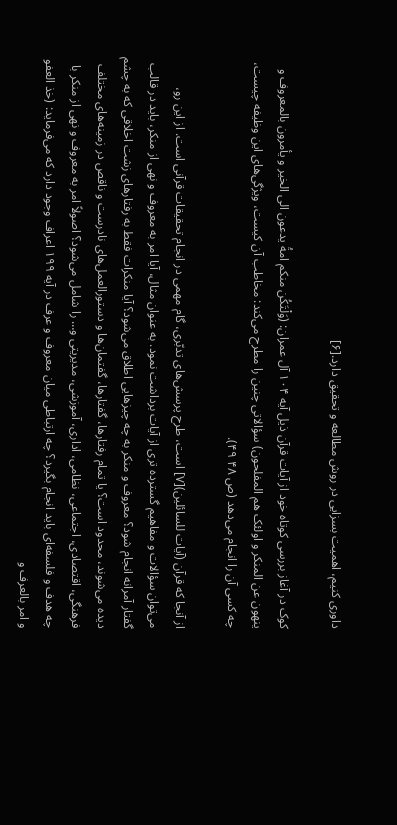داوری کنیم، اهمیت بسزایی در روش مطالعه و تحقیق دارد.[۶]

کوک در آغاز بررسی کوتاه خود از آیات قرآن ذیل آیه ۱۰۴ آل عمران: (وَلْتَکُن منکم امةُ یدعون الی الخیر و یأمرون بالمعروف و ینهون عن المنکر و اولئک هم المفلحون) سؤالاتی چنین را مطرح می‌کند: مخاطب آن کیست، ویژگی‌های این وظیفه چیست، چه کسی آن را انجام می‌دهد (ص ۴۸ ۴۹).

از آنجا که قرآن (آیات للسائلین)[۷] است، طرح پرسش‌های تدبّری، گام مهمی در انجام تحقیقات قرآنی است. از این رو، می‌توان سؤالات و مفاهیم گسترده تری از آیات برداشت نمود. به عنوان مثال، آیا امر به معروف و نهی از منکر، باید در قالب گفتار آمرانه انجام شود؟ معروف و منکر به چه چیزهایی اطلاق می‌شود؟ آیا منکرات فقط به رفتارهای زشت اخلاقی که به چشم دیده می‌شوند، محدود است؟ یا تمام رفتارها، گفتارها، گفتمان‌ها و دستورالعمل‌های نادرست و ناقص در زمینه‌های مختلف فرهنگی، اقتصادی، اجتماعی، نظامی، اداری، آموزشی، مدیریتی و… را شامل می‌شود؟ اصولاً امر به معروف و نهی از منکر با چه هدف و فلسفه‌ای باید انجام بگیرد؟ چه ارتباطی میان معروف و عرف در آیه ۱۹۹ اعراف وجود دارد که می‌فرماید: (خذ العفو و امر بالعرف و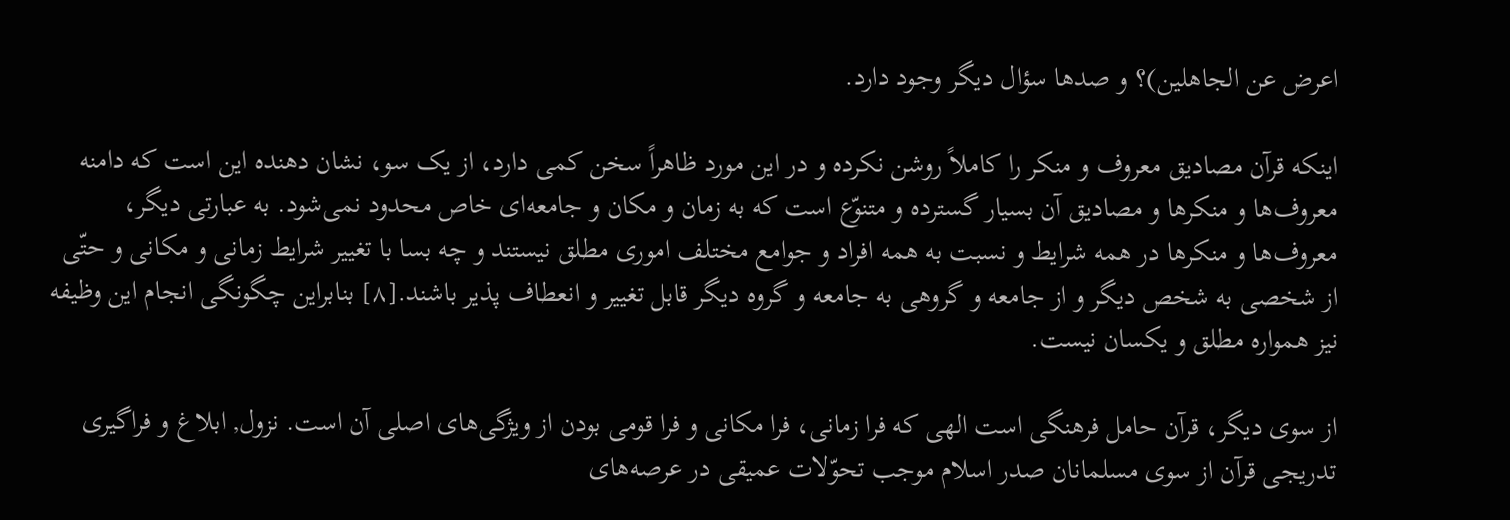اعرض عن الجاهلین)؟ و صدها سؤال دیگر وجود دارد.

اینکه قرآن مصادیق معروف و منکر را کاملاً روشن نکرده و در این مورد ظاهراً سخن کمی دارد، از یک سو، نشان دهنده این است که دامنه معروف‌ها و منکرها و مصادیق آن بسیار گسترده و متنوّع است که به زمان و مکان و جامعه‌ای خاص محدود نمی‌شود. به عبارتی دیگر، معروف‌ها و منکرها در همه شرایط و نسبت به همه افراد و جوامع مختلف اموری مطلق نیستند و چه بسا با تغییر شرایط زمانی و مکانی و حتّی از شخصی به شخص دیگر و از جامعه و گروهی به جامعه و گروه دیگر قابل تغییر و انعطاف پذیر باشند.[۸] بنابراین چگونگی انجام این وظیفه نیز همواره مطلق و یکسان نیست.

از سوی دیگر، قرآن حامل فرهنگی است الهی که فرا زمانی، فرا مکانی و فرا قومی بودن از ویژگی‌های اصلی آن است. نزول‌, ابلاغ و فراگیری تدریجی قرآن از سوی مسلمانان صدر اسلام موجب تحوّلات عمیقی در عرصه‌های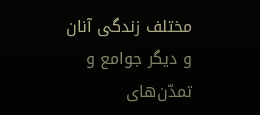مختلف زندگی آنان و دیگر جوامع و تمدّن‌های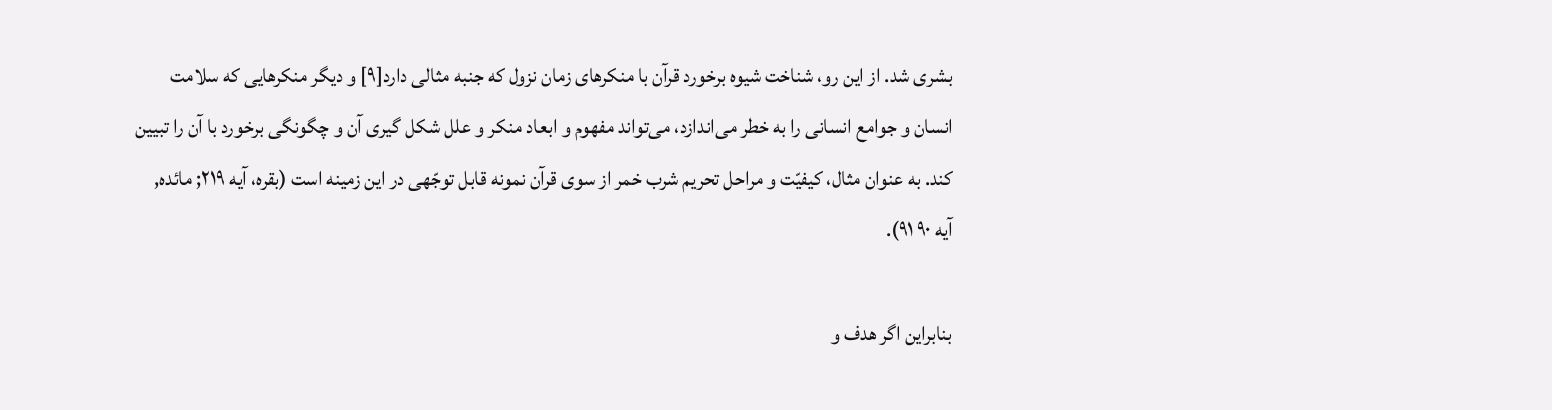بشری شد. از این رو، شناخت شیوه برخورد قرآن با منکرهای زمان نزول که جنبه مثالی دارد[۹] و دیگر منکرهایی که سلامت انسان و جوامع انسانی را به خطر می‌اندازد، می‌تواند مفهوم و ابعاد منکر و علل شکل گیری آن و چگونگی برخورد با آن را تبیین کند. به عنوان مثال، کیفیّت و مراحل تحریم شرب خمر از سوی قرآن نمونه قابل توجّهی در این زمینه است (بقره، آیه ۲۱۹; مائده‌, آیه ۹۰ ۹۱).

بنابراین اگر هدف و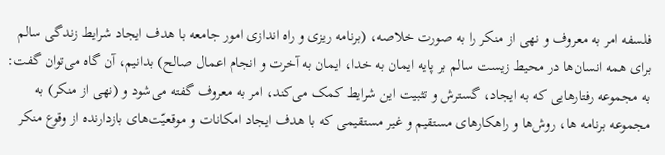فلسفه امر به معروف و نهی از منکر را به صورت خلاصه، (برنامه ریزی و راه اندازی امور جامعه با هدف ایجاد شرایط زندگی سالم برای همه انسان‌ها در محیط زیست سالم بر پایه ایمان به خدا، ایمان به آخرت و انجام اعمال صالح) بدانیم، آن گاه می‌توان گفت: به مجموعه رفتارهایی که به ایجاد، گسترش و تثبیت این شرایط کمک می‌کند، امر به معروف گفته می‌شود و (نهی از منکر) به مجموعه برنامه ها، روش‌ها و راهکارهای مستقیم و غیر مستقیمی که با هدف ایجاد امکانات و موقعیّت‌های بازدارنده از وقوع منکر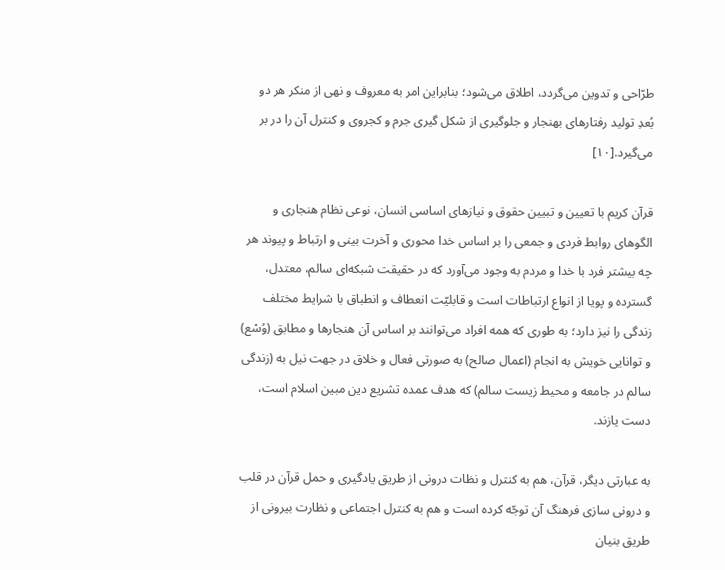طرّاحی و تدوین می‌گردد، اطلاق می‌شود؛ بنابراین امر به معروف و نهی از منکر هر دو بُعدِ تولید رفتارهای بهنجار و جلوگیری از شکل گیری جرم و کجروی و کنترل آن را در بر می‌گیرد.[۱۰]

قرآن کریم با تعیین و تبیین حقوق و نیازهای اساسی انسان، نوعی نظام هنجاری و الگوهای روابط فردی و جمعی را بر اساس خدا محوری و آخرت بینی و ارتباط و پیوند هر چه بیشتر فرد با خدا و مردم به وجود می‌آورد که در حقیقت شبکه‌ای سالم، معتدل، گسترده و پویا از انواع ارتباطات است و قابلیّت انعطاف و انطباق با شرایط مختلف زندگی را نیز دارد؛ به طوری که همه افراد می‌توانند بر اساس آن هنجارها و مطابق (وُسْع) و توانایی خویش به انجام (اعمال صالح) به صورتی فعال و خلاق در جهت نیل به (زندگی سالم در جامعه و محیط زیست سالم) که هدف عمده تشریع دین مبین اسلام است، دست یازند.

به عبارتی دیگر، قرآن، هم به کنترل و نظات درونی از طریق یادگیری و حمل قرآن در قلب و درونی سازی فرهنگ آن توجّه کرده است و هم به کنترل اجتماعی و نظارت بیرونی از طریق بنیان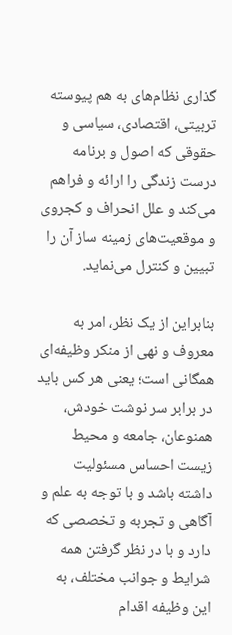گذاری نظام‌های به هم پیوسته تربیتی، اقتصادی، سیاسی و حقوقی که اصول و برنامه درست زندگی را ارائه و فراهم می‌کند و علل انحراف و کجروی و موقعیت‌های زمینه ساز آن را تبیین و کنترل می‌نماید.

بنابراین از یک نظر، امر به معروف و نهی از منکر وظیفه‌ای همگانی است؛ یعنی هر کس باید در برابر سر نوشت خودش، همنوعان، جامعه و محیط زیست احساس مسئولیت داشته باشد و با توجه به علم و آگاهی و تجربه و تخصصی که دارد و با در نظر گرفتن همه شرایط و جوانب مختلف، به این وظیفه اقدام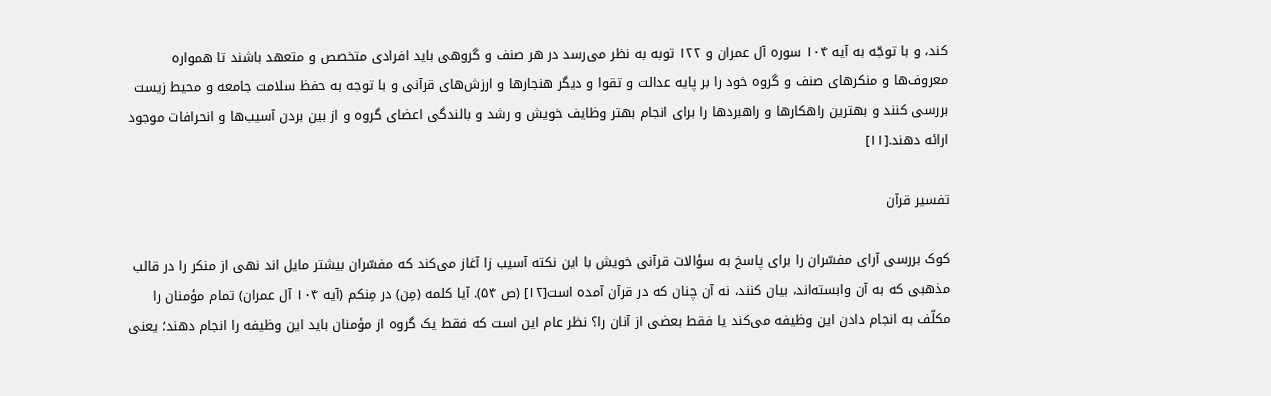کند، و با توجّه به آیه ۱۰۴ سوره آل عمران و ۱۲۲ توبه به نظر می‌رسد در هر صنف و گروهی باید افرادی متخصص و متعهد باشند تا همواره معروف‌ها و منکرهای صنف و گروه خود را بر پایه عدالت و تقوا و دیگر هنجارها و ارزش‌های قرآنی و با توجه به حفظ سلامت جامعه و محیط زیست بررسی کنند و بهترین راهکارها و راهبردها را برای انجام بهتر وظایف خویش و رشد و بالندگی اعضای گروه و از بین بردن آسیب‌ها و انحرافات موجود ارائه دهند.[۱۱]

تفسیر قرآن

کوک بررسی آرای مفسّران را برای پاسخ به سؤالات قرآنی خویش با این نکته آسیب زا آغاز می‌کند که مفسّران بیشتر مایل اند نهی از منکر را در قالب مذهبی که به آن وابسته‌اند، بیان کنند، نه آن چنان که در قرآن آمده است[۱۲] (ص ۵۴). آیا کلمه (مِن) در مِنکم (آیه ۱۰۴ آل عمران) تمام مؤمنان را مکلّف به انجام دادن این وظیفه می‌کند یا فقط بعضی از آنان را؟ نظر عام این است که فقط یک گروه از مؤمنان باید این وظیفه را انجام دهند؛ یعنی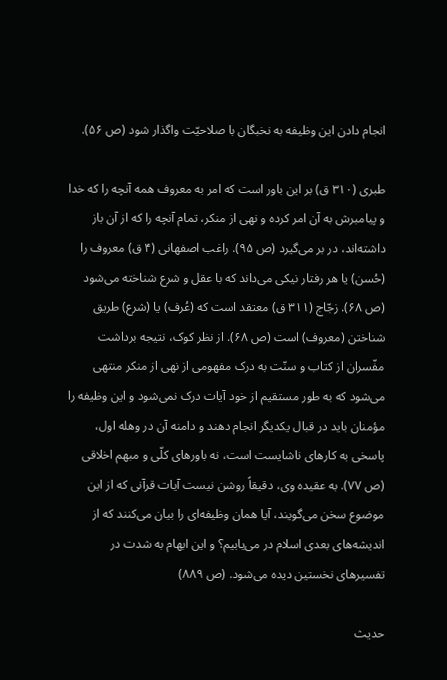انجام دادن این وظیفه به نخبگان با صلاحیّت واگذار شود (ص ۵۶).

طبری (۳۱۰ ق) بر این باور است که امر به معروف همه آنچه را که خدا و پیامبرش به آن امر کرده و نهی از منکر، تمام آنچه را که از آن باز داشته‌اند، در بر می‌گیرد (ص ۹۵). راغب اصفهانی (۴ ق) معروف را (حُسن) یا هر رفتار نیکی می‌داند که با عقل و شرع شناخته می‌شود (ص ۶۸). زجّاج (۳۱۱ ق) معتقد است که (عُرف) یا (شرع) طریق شناختن (معروف) است (ص ۶۸). از نظر کوک، نتیجه برداشت مفّسران از کتاب و سنّت به درک مفهومی از نهی از منکر منتهی می‌شود که به طور مستقیم از خود آیات درک نمی‌شود و این وظیفه را مؤمنان باید در قبال یکدیگر انجام دهند و دامنه آن در وهله اول، پاسخی به کارهای ناشایست است، نه باورهای کلّی و مبهم اخلاقی (ص ۷۷). به عقیده وی، دقیقاً روشن نیست آیات قرآنی که از این موضوع سخن می‌گویند، آیا همان وظیفه‌ای را بیان می‌کنند که از اندیشه‌های بعدی اسلام در می‌یابیم؟ و این ابهام به شدت در تفسیرهای نخستین دیده می‌شود. (ص ۸۸۹)

حدیث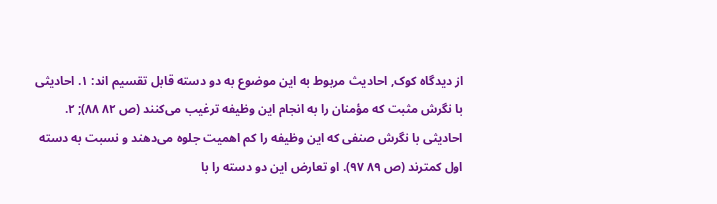از دیدگاه کوک‌, احادیث مربوط به این موضوع به دو دسته قابل تقسیم اند: ۱. احادیثی با نگرش مثبت که مؤمنان را به انجام این وظیفه ترغیب می‌کنند (ص ۸۲ ۸۸); ۲. احادیثی با نگرش صنفی که این وظیفه را کم اهمیت جلوه می‌دهند و نسبت به دسته اول کمترند (ص ۸۹ ۹۷). او تعارض این دو دسته را با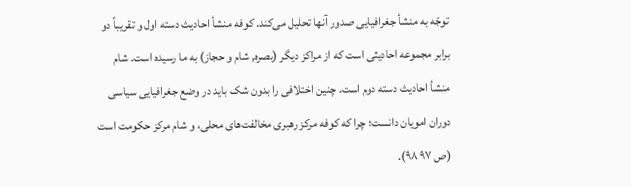توجّه به منشأ جغرافیایی صدور آنها تحلیل می‌کند. کوفه منشأ احادیث دسته اول و تقریباً دو برابر مجموعه احادیثی است که از مراکز دیگر (بصره‌, شام و حجاز) به ما رسیده است. شام منشأ احادیث دسته دوم است. چنین اختلافی را بدون شک باید در وضع جغرافیایی سیاسی دوران امویان دانست؛ چرا که کوفه مرکز رهبری مخالفت‌های محلی، و شام مرکز حکومت است (ص ۹۷ ۹۸).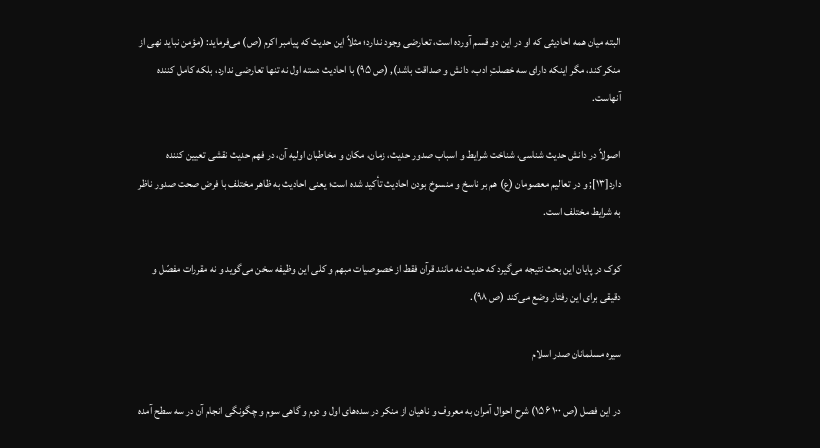البته میان همه احادیثی که او در این دو قسم آورده است، تعارضی وجود ندارد؛ مثلاً این حدیث که پیامبر اکرم (ص) می‌فرماید: (مؤمن نباید نهی از منکر کند، مگر اینکه دارای سه خصلتِ ادب، دانش و صداقت باشد), (ص ۹۵) با احادیث دسته اول نه تنها تعارضی ندارد، بلکه کامل کننده آنهاست.

اصولاً در دانش حدیث شناسی، شناخت شرایط و اسباب صدور حدیث، زمان، مکان و مخاطبان اولیه آن، در فهم حدیث نقشی تعیین کننده دارد[۱۳]; و در تعالیم معصومان (ع) هم بر ناسخ و منسوخ بودن احادیث تأکید شده است؛ یعنی احادیث به ظاهر مختلف با فرض صحت صدور ناظر به شرایط مختلف است.

کوک در پایان این بحث نتیجه می‌گیرد که حدیث نه مانند قرآن فقط از خصوصیات مبهم و کلی این وظیفه سخن می‌گوید و نه مقررات مفصّل و دقیقی برای این رفتار وضع می‌کند (ص ۹۸).

سیره مسلمانان صدر اسلام

در این فصل (ص ۱۰۰ ۱۵۶) شرح احوال آمران به معروف و ناهیان از منکر در سده‌های اول و دوم و گاهی سوم و چگونگی انجام آن در سه سطح آمده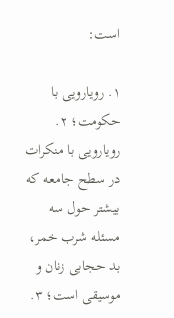است:

۱. رویارویی با حکومت؛ ۲. رویارویی با منکرات در سطح جامعه که بیشتر حول سه مسئله شرب خمر، بد حجابی زنان و موسیقی است؛ ۳.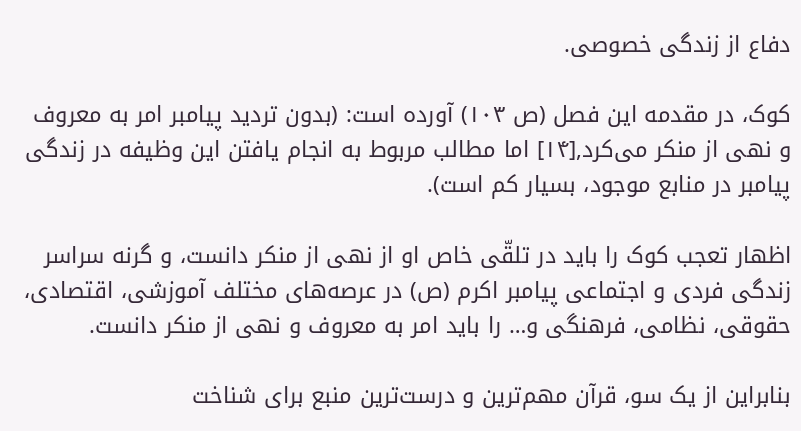دفاع از زندگی خصوصی.

کوک، در مقدمه این فصل (ص ۱۰۳) آورده است: (بدون تردید پیامبر امر به معروف و نهی از منکر می‌کرد,[۱۴] اما مطالب مربوط به انجام یافتن این وظیفه در زندگی پیامبر در منابع موجود، بسیار کم است).

اظهار تعجب کوک را باید در تلقّی خاص او از نهی از منکر دانست، و گرنه سراسر زندگی فردی و اجتماعی پیامبر اکرم (ص) در عرصه‌های مختلف آموزشی، اقتصادی، حقوقی، نظامی، فرهنگی و… را باید امر به معروف و نهی از منکر دانست.

بنابراین از یک سو، قرآن مهم‌ترین و درست‌ترین منبع برای شناخت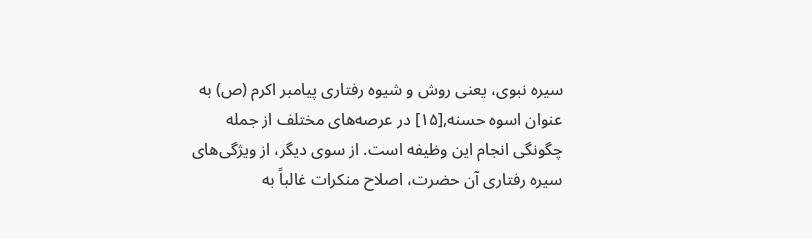سیره نبوی، یعنی روش و شیوه رفتاری پیامبر اکرم (ص) به عنوان اسوه حسنه,[۱۵] در عرصه‌های مختلف از جمله چگونگی انجام این وظیفه است. از سوی دیگر، از ویژگی‌های سیره رفتاری آن حضرت، اصلاح منکرات غالباً به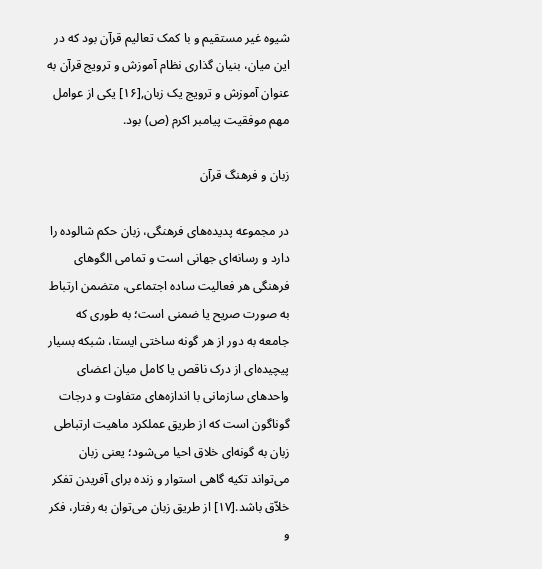شیوه غیر مستقیم و با کمک تعالیم قرآن بود که در این میان، بنیان گذاری نظام آموزش و ترویج قرآن به عنوان آموزش و ترویج یک زبان‌,[۱۶] یکی از عوامل مهم موفقیت پیامبر اکرم (ص) بود.

زبان و فرهنگ قرآن

در مجموعه پدیده‌های فرهنگی، زبان حکم شالوده را دارد و رسانه‌ای جهانی است و تمامی الگوهای فرهنگی هر فعالیت ساده اجتماعی، متضمن ارتباط به صورت صریح یا ضمنی است؛ به طوری که جامعه به دور از هر گونه ساختی ایستا، شبکه بسیار پیچیده‌ای از درک ناقص یا کامل میان اعضای واحدهای سازمانی با اندازه‌های متفاوت و درجات گوناگون است که از طریق عملکرد ماهیت ارتباطی زبان به گونه‌ای خلاق احیا می‌شود؛ یعنی زبان می‌تواند تکیه گاهی استوار و زنده برای آفریدن تفکر خلاّق باشد.[۱۷] از طریق زبان می‌توان به رفتار، فکر و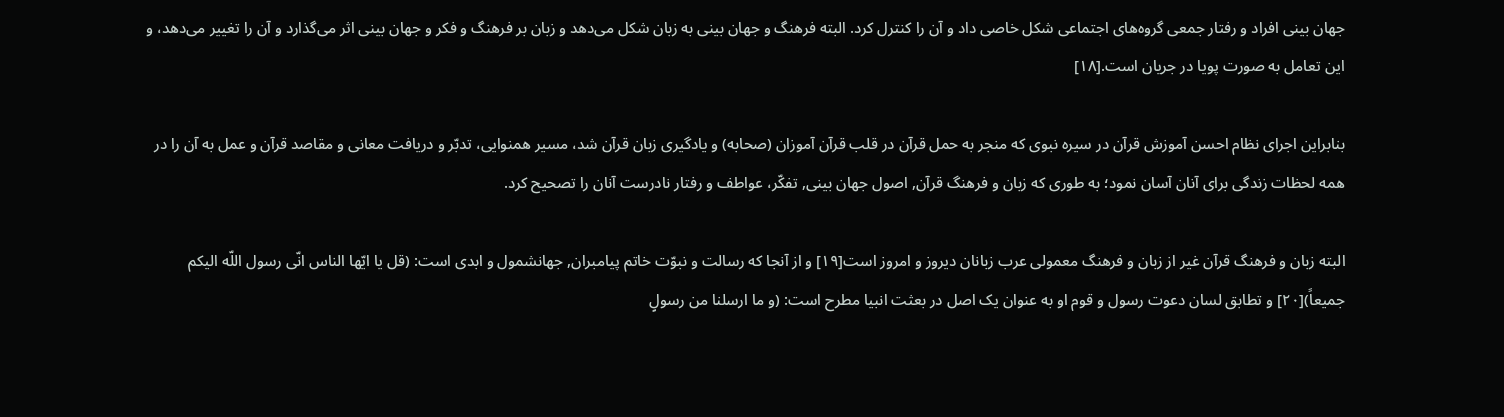جهان بینی افراد و رفتار جمعی گروه‌های اجتماعی شکل خاصی داد و آن را کنترل کرد. البته فرهنگ و جهان بینی به زبان شکل می‌دهد و زبان بر فرهنگ و فکر و جهان بینی اثر می‌گذارد و آن را تغییر می‌دهد، و این تعامل به صورت پویا در جریان است.[۱۸]

بنابراین اجرای نظام احسن آموزش قرآن در سیره نبوی که منجر به حمل قرآن در قلب قرآن آموزان (صحابه) و یادگیری زبان قرآن شد، مسیر همنوایی، تدبّر و دریافت معانی و مقاصد قرآن و عمل به آن را در همه لحظات زندگی برای آنان آسان نمود؛ به طوری که زبان و فرهنگ قرآن‌, اصول جهان بینی‌, تفکّر، عواطف و رفتار نادرست آنان را تصحیح کرد.

البته زبان و فرهنگ قرآن غیر از زبان و فرهنگ معمولی عرب زبانان دیروز و امروز است[۱۹] و از آنجا که رسالت و نبوّت خاتم پیامبران‌, جهانشمول و ابدی است: (قل یا ایّها الناس انّی رسول اللّه الیکم جمیعاً)[۲۰] و تطابق لسان دعوت رسول و قوم او به عنوان یک اصل در بعثت انبیا مطرح است: (و ما ارسلنا من رسولٍ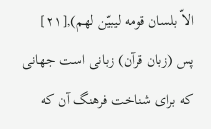الاّ بلسان قومه لیبیّن لهم),[۲۱] پس (زبان قرآن) زبانی است جهانی که برای شناخت فرهنگ آن که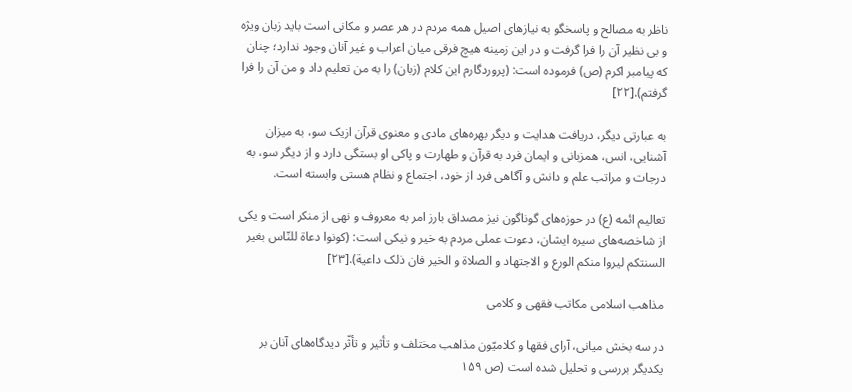ناظر به مصالح و پاسخگو به نیازهای اصیل همه مردم در هر عصر و مکانی است باید زبان ویژه و بی نظیر آن را فرا گرفت و در این زمینه هیچ فرقی میان اعراب و غیر آنان وجود ندارد؛ چنان که پیامبر اکرم (ص) فرموده است: (پروردگارم این کلام (زبان) را به من تعلیم داد و من آن را فرا گرفتم).[۲۲]

به عبارتی دیگر، دریافت هدایت و دیگر بهره‌های مادی و معنوی قرآن ازیک سو، به میزان آشنایی، انس، همزبانی و ایمان فرد به قرآن و طهارت و پاکی او بستگی دارد و از دیگر سو، به درجات و مراتب علم و دانش و آگاهی فرد از خود، اجتماع و نظام هستی وابسته است.

تعالیم ائمه (ع) در حوزه‌های گوناگون نیز مصداق بارز امر به معروف و نهی از منکر است و یکی از شاخصه‌های سیره ایشان، دعوت عملی مردم به خیر و نیکی است: (کونوا دعاة للنّاس بغیر السنتکم لیروا منکم الورع و الاجتهاد و الصلاة و الخیر فان ذلک داعیة).[۲۳]

مذاهب اسلامی مکاتب فقهی و کلامی

در سه بخش میانی، آرای فقها و کلامیّون مذاهب مختلف و تأثیر و تأثّر دیدگاه‌های آنان بر یکدیگر بررسی و تحلیل شده است (ص ۱۵۹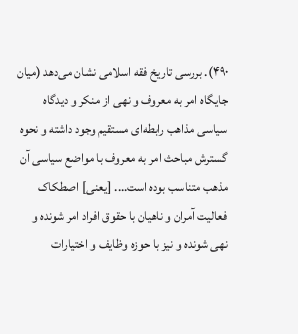۴۹۰). بررسی تاریخ فقه اسلامی نشان می‌دهد (میان جایگاه امر به معروف و نهی از منکر و دیدگاه سیاسی مذاهب رابطه‌ای مستقیم وجود داشته و نحوه گسترش مباحث امر به معروف با مواضع سیاسی آن مذهب متناسب بوده است…. [یعنی] اصطکاک فعالیت آمران و ناهیان با حقوق افراد امر شونده و نهی شونده و نیز با حوزه وظایف و اختیارات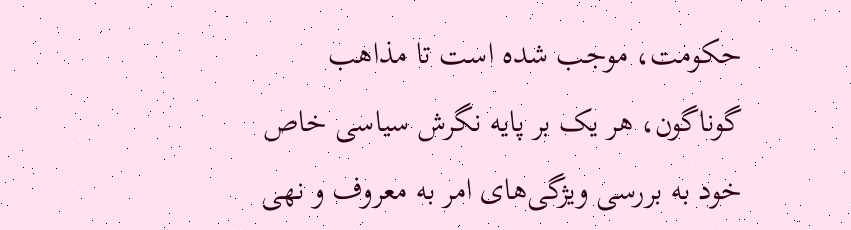حکومت، موجب شده است تا مذاهب گوناگون، هر یک بر پایه نگرش سیاسی خاص خود به بررسی ویژگی‌های امر به معروف و نهی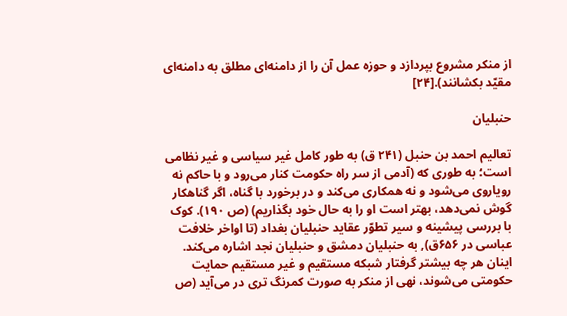از منکر مشروع بپردازد و حوزه عمل آن را از دامنه‌ای مطلق به دامنه‌ای مقیّد بکشانند).[۲۴]

حنبلیان

تعالیم احمد بن حنبل (۲۴۱ ق) به طور کامل غیر سیاسی و غیر نظامی است؛ به طوری که (آدمی از سر راه حکومت کنار می‌رود و با حاکم نه رویاروی می‌شود و نه همکاری می‌کند و در برخورد با گناه، اگر گناهکار گوش نمی‌دهد، بهتر است او را به حال خود بگذاریم) (ص ۱۹۰). کوک با بررسی پیشینه و سیر تطوّر عقاید حنبلیان بغداد (تا اواخر خلافت عباسی در ۶۵۶ق), به حنبلیان دمشق و حنبلیان نجد اشاره می‌کند. اینان هر چه بیشتر گرفتار شبکه مستقیم و غیر مستقیم حمایت حکومتی می‌شوند، نهی از منکر به صورت کمرنگ تری در می‌آید (ص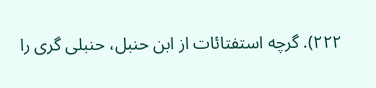۲۲۲). گرچه استفتائات از ابن حنبل، حنبلی گری را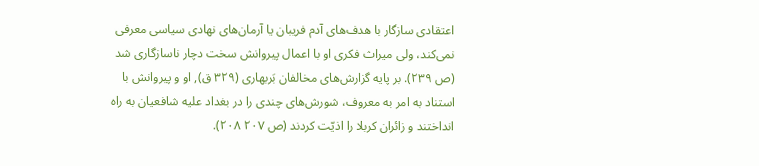اعتقادی سازگار با هدف‌های آدم فریبان یا آرمان‌های نهادی سیاسی معرفی نمی‌کند، ولی میراث فکری او با اعمال پیروانش سخت دچار ناسازگاری شد (ص ۲۳۹). بر پایه گزارش‌های مخالفان بَربهاری (۳۲۹ ق), او و پیروانش با استناد به امر به معروف، شورش‌های چندی را در بغداد علیه شافعیان به راه انداختند و زائران کربلا را اذیّت کردند (ص ۲۰۷ ۲۰۸).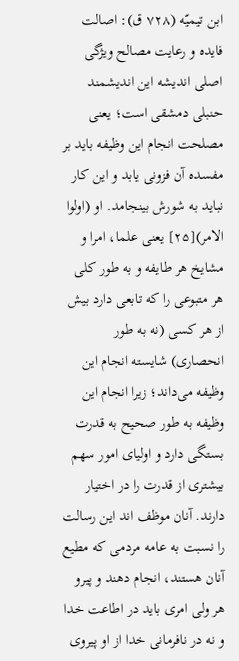ابن تیمیّه (۷۲۸ ق): اصالت فایده و رعایت مصالح ویژگی اصلی اندیشه این اندیشمند حنبلی دمشقی است؛ یعنی مصلحت انجام این وظیفه باید بر مفسده آن فزونی یابد و این کار نباید به شورش بینجامد. او (اولوا الامر)[۲۵] یعنی علما، امرا و مشایخ هر طایفه و به طور کلی هر متبوعی را که تابعی دارد بیش از هر کسی (نه به طور انحصاری) شایسته انجام این وظیفه می‌داند؛ زیرا انجام این وظیفه به طور صحیح به قدرت بستگی دارد و اولیای امور سهم بیشتری از قدرت را در اختیار دارند. آنان موظف اند این رسالت را نسبت به عامه مردمی که مطیع آنان هستند، انجام دهند و پیرو هر ولی امری باید در اطاعت خدا و نه در نافرمانی خدا از او پیروی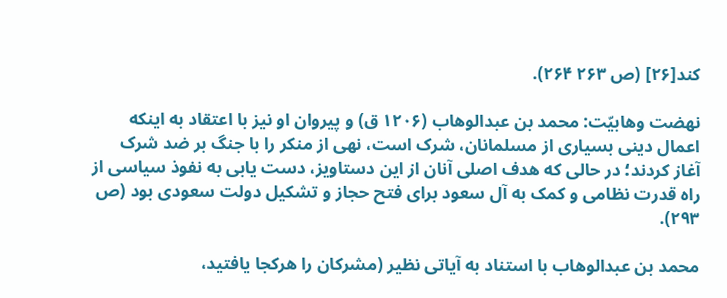کند[۲۶] (ص ۲۶۳ ۲۶۴).

نهضت وهابیّت: محمد بن عبدالوهاب (۱۲۰۶ ق) و پیروان او نیز با اعتقاد به اینکه اعمال دینی بسیاری از مسلمانان، شرک است، نهی از منکر را با جنگ بر ضد شرک آغاز کردند؛ در حالی که هدف اصلی آنان از این دستاویز، دست یابی به نفوذ سیاسی از راه قدرت نظامی و کمک به آل سعود برای فتح حجاز و تشکیل دولت سعودی بود (ص ۲۹۳).

محمد بن عبدالوهاب با استناد به آیاتی نظیر (مشرکان را هرکجا یافتید،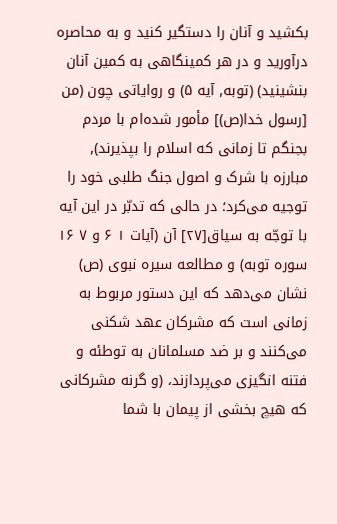بکشید و آنان را دستگیر کنید و به محاصره درآورید و در هر کمینگاهی به کمین آنان بنشینید) (توبه‌, آیه ۵) و روایاتی چون (من [رسول خدا(ص)] مأمور شده‌ام با مردم بجنگم تا زمانی که اسلام را بپذیرند), مبارزه با شرک و اصول جنگ طلبی خود را توجیه می‌کرد؛ در حالی که تدبّر در این آیه با توجّه به سیاق[۲۷] آن (آیات ۱ ۶ و ۷ ۱۶ سوره توبه) و مطالعه سیره نبوی (ص) نشان می‌دهد که این دستور مربوط به زمانی است که مشرکان عهد شکنی می‌کنند و بر ضد مسلمانان به توطئه و فتنه انگیزی می‌پردازند، (و گرنه مشرکانی که هیچ بخشی از پیمان با شما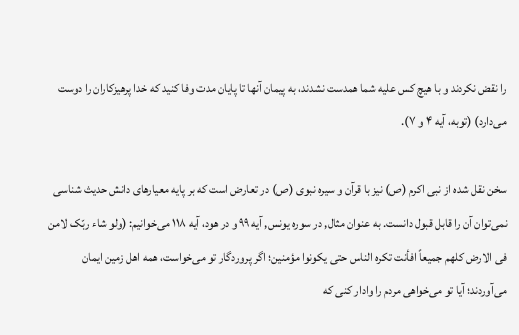را نقض نکردند و با هیچ کس علیه شما همدست نشدند، به پیمان آنها تا پایان مدت وفا کنید که خدا پرهیزکاران را دوست می‌دارد) (توبه، آیه ۴ و ۷).

سخن نقل شده از نبی اکرم (ص) نیز با قرآن و سیره نبوی (ص) در تعارض است که بر پایه معیارهای دانش حدیث شناسی نمی‌توان آن را قابل قبول دانست. به عنوان مثال‌, در سوره یونس‌, آیه ۹۹ و در هود، آیه ۱۱۸ می‌خوانیم: (ولو شاء ربّک لامن فی الارض کلهم جمیعاً افأنت تکره الناس حتی یکونوا مؤمنین؛ اگر پروردگار تو می‌خواست، همه اهل زمین ایمان می‌آوردند؛ آیا تو می‌خواهی مردم را وادار کنی که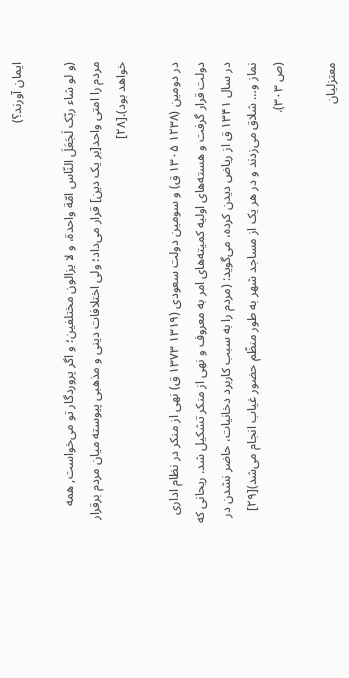ایمان آورند؟)

(و لو شاء ربّک لَجَعَلَ النّاس امّة واحدة، و لا یزالون مختلفین؛ و اگر پروردگار تو می‌خواست‌, همه مردم را امتی واحد[بر یک دین] قرار می‌داد؛ ولی اختلافات دینی و مذهبی پیوسته میان مردم برقرار خواهد بود).[۲۸]

در دومین (۱۲۳۸ ۱۳۰۵ ق) و سومین دولت سعودی (۱۳۱۹ ۱۳۷۳ ق) نهی از منکر در نظام اداری دولت قرار گرفت و هسته‌های اولیه کمیته‌های امر به معروف و نهی از منکر تشکیل شد. ریحانی که در سال ۱۳۴۱ ق از ریاض دیدن کرده، می‌گوید: (مردم را به سبب کاربرد دخانیات، حاضر نشدن در نماز و… شلاق می‌زدند و در هر یک از مساجد شهر به طور منظّم حضور غیاب انجام می‌شد)[۲۹] (ص ۳۰۳).

معتزلیان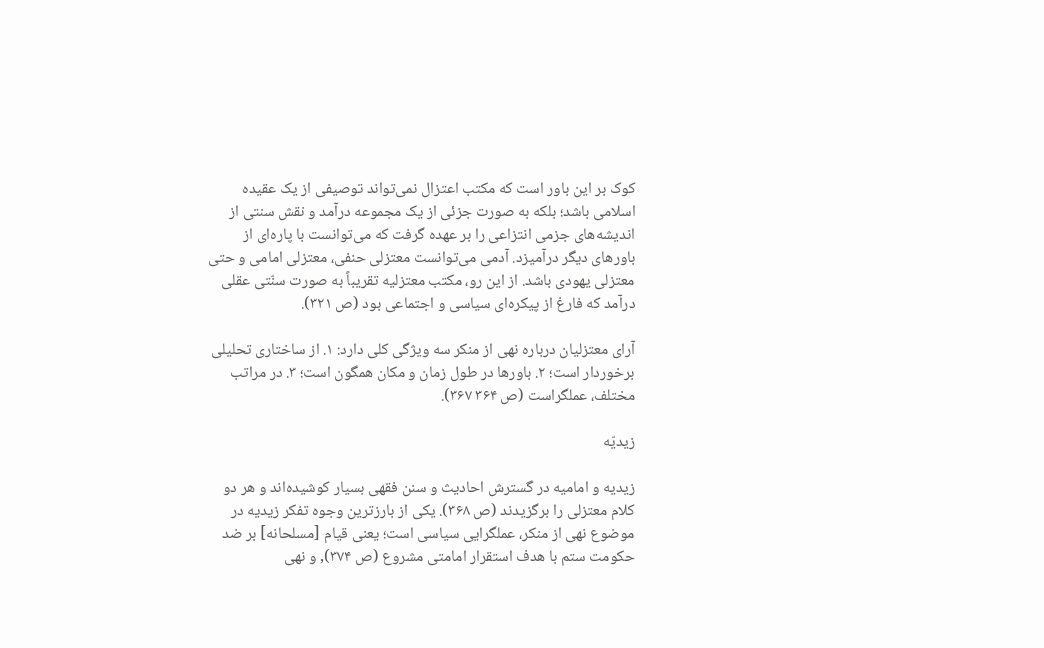کوک بر این باور است که مکتب اعتزال نمی‌تواند توصیفی از یک عقیده اسلامی باشد؛ بلکه به صورت جزئی از یک مجموعه درآمد و نقش سنتی از اندیشه‌های جزمی انتزاعی را بر عهده گرفت که می‌توانست با پاره‌ای از باورهای دیگر درآمیزد. آدمی می‌توانست معتزلی حنفی، معتزلی امامی و حتی معتزلی یهودی باشد. از این رو، مکتب معتزلیه تقریباً به صورت سنّتی عقلی درآمد که فارغ از پیکره‌ای سیاسی و اجتماعی بود (ص ۳۲۱).

آرای معتزلیان درباره نهی از منکر سه ویژگی کلی دارد: ۱. از ساختاری تحلیلی برخوردار است؛ ۲. باورها در طول زمان و مکان همگون است؛ ۳. در مراتب مختلف، عملگراست (ص ۳۶۴ ۳۶۷).

زیدیّه

زیدیه و امامیه در گسترش احادیث و سنن فقهی بسیار کوشیده‌اند و هر دو کلام معتزلی را برگزیدند (ص ۳۶۸). یکی از بارزترین وجوه تفکر زیدیه در موضوع نهی از منکر، عملگرایی سیاسی است؛ یعنی قیام [مسلحانه] بر ضد حکومت ستم با هدف استقرار امامتی مشروع (ص ۳۷۴), و نهی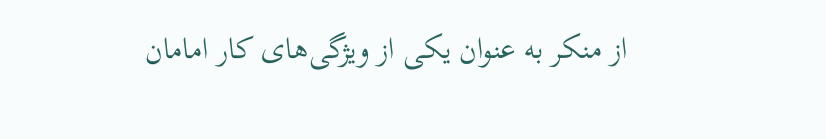از منکر به عنوان یکی از ویژگی‌های کار امامان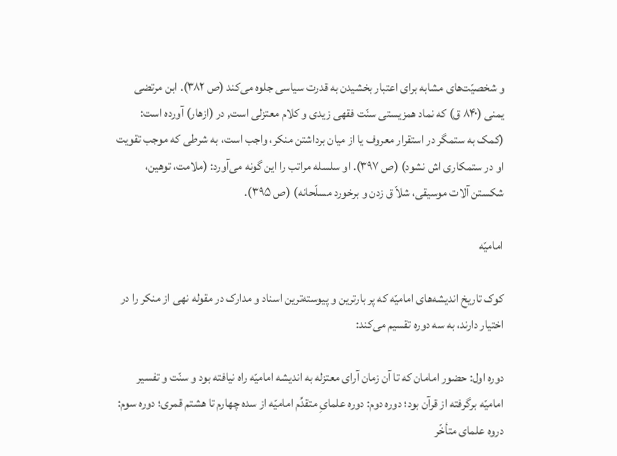و شخصیّت‌های مشابه برای اعتبار بخشیدن به قدرت سیاسی جلوه می‌کند (ص ۳۸۲). ابن مرتضی یمنی (۸۴۰ ق) که نماد همزیستی سنّت فقهی زیدی و کلام معتزلی است‌, در (ازهار) آورده است: (کمک به ستمگر در استقرار معروف یا از میان برداشتن منکر، واجب است، به شرطی که موجب تقویت او در ستمکاری اش نشود) (ص ۳۹۷). او سلسله مراتب را این گونه می‌آورد: (ملامت، توهین، شکستن آلات موسیقی، شلاّ ق زدن و برخورد مسلّحانه) (ص ۳۹۵).

امامیّه

کوک تاریخ اندیشه‌های امامیّه که پر بارترین و پیوسته‌ترین اسناد و مدارک در مقوله نهی از منکر را در اختیار دارند، به سه دوره تقسیم می‌کند:

دوره اول: حضور امامان که تا آن زمان آرای معتزله به اندیشه امامیّه راه نیافته بود و سنّت و تفسیر امامیّه برگرفته از قرآن بود؛ دوره دوم: دوره علمایِ متقدِّم امامیّه از سده چهارم تا هشتم قمری؛ دوره سوم: دروه علمای متأخّر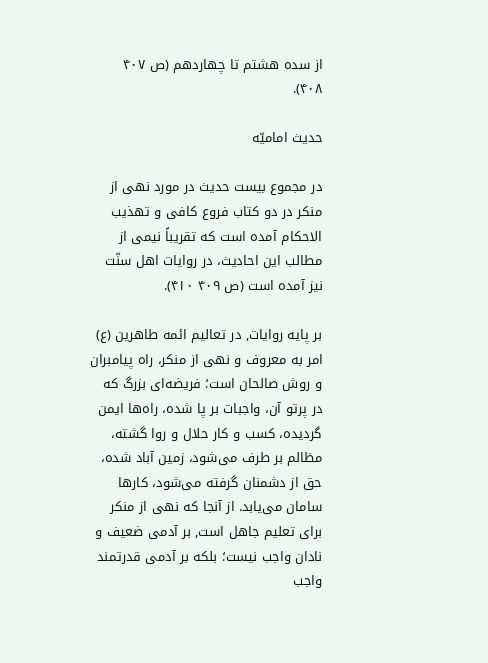از سده هشتم تا چهاردهم (ص ۴۰۷ ۴۰۸).

حدیث امامیّه

در مجموع بیست حدیث در مورد نهی از منکر در دو کتاب فروع کافی و تهذیب الاحکام آمده است که تقریباً نیمی از مطالب این احادیث، در روایات اهل سنّت نیز آمده است (ص ۴۰۹ ۴۱۰).

بر پایه روایات‌, در تعالیم ائمه طاهرین (ع) امر به معروف و نهی از منکر، راه پیامبران و روش صالحان است؛ فریضه‌ای بزرگ که در پرتو آن، واجبات بر پا شده، راه‌ها ایمن گردیده، کسب و کار حلال و روا گشته، مظالم بر طرف می‌شود، زمین آباد شده، حق از دشمنان گرفته می‌شود، کارها سامان می‌یابد. از آنجا که نهی از منکر برای تعلیم جاهل است‌, بر آدمی ضعیف و نادان واجب نیست؛ بلکه بر آدمی قدرتمند واجب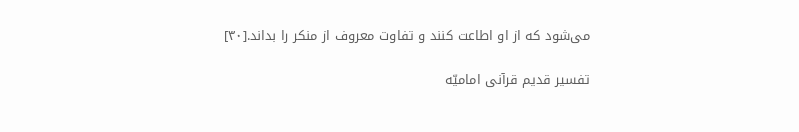می‌شود که از او اطاعت کنند و تفاوت معروف از منکر را بداند.[۳۰]

تفسیر قدیم قرآنی امامیّه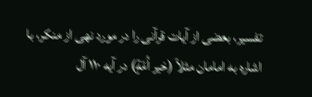تفسیر، بعضی از آیات قرآنی را در مورد نهی از منکر، با اشاره به امامان مثلاً (خیر اُمّةٍ) در آیه ۱۱۰ آل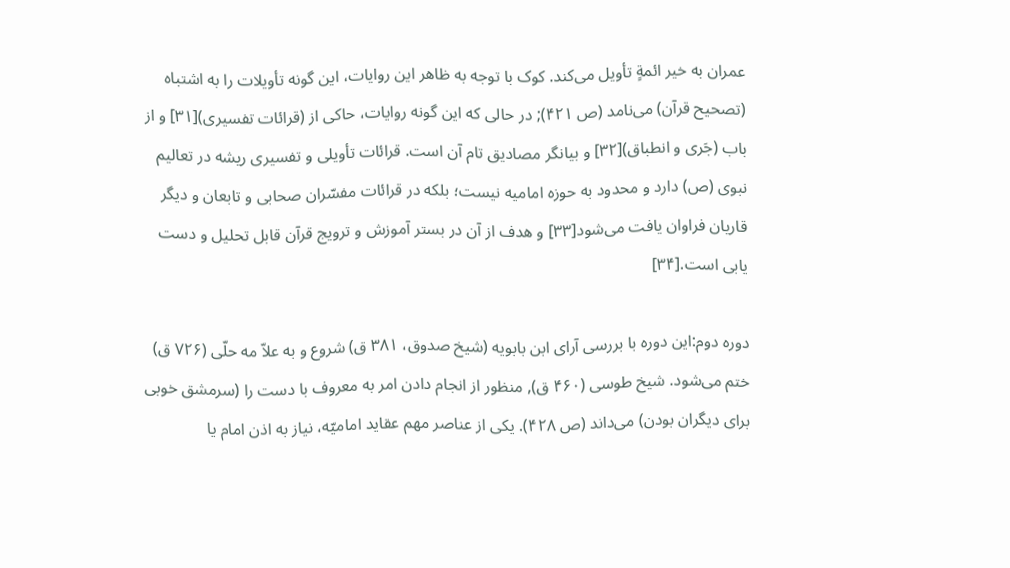عمران به خیر ائمةٍ تأویل می‌کند. کوک با توجه به ظاهر این روایات، این گونه تأویلات را به اشتباه (تصحیح قرآن) می‌نامد (ص ۴۲۱); در حالی که این گونه روایات، حاکی از (قرائات تفسیری)[۳۱] و از باب (جَری و انطباق)[۳۲] و بیانگر مصادیق تام آن است. قرائات تأویلی و تفسیری ریشه در تعالیم نبوی (ص) دارد و محدود به حوزه امامیه نیست؛ بلکه در قرائات مفسّران صحابی و تابعان و دیگر قاریان فراوان یافت می‌شود[۳۳] و هدف از آن در بستر آموزش و ترویج قرآن قابل تحلیل و دست یابی است.[۳۴]

دوره دوم:این دوره با بررسی آرای ابن بابویه (شیخ صدوق، ۳۸۱ ق) شروع و به علاّ مه حلّی (۷۲۶ ق) ختم می‌شود. شیخ طوسی (۴۶۰ ق), منظور از انجام دادن امر به معروف با دست را (سرمشق خوبی برای دیگران بودن) می‌داند (ص ۴۲۸). یکی از عناصر مهم عقاید امامیّه، نیاز به اذن امام یا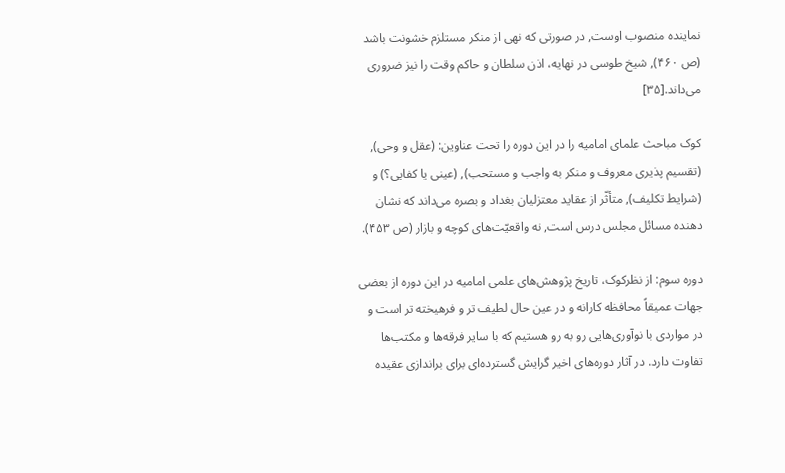نماینده منصوب اوست‌, در صورتی که نهی از منکر مستلزم خشونت باشد (ص ۴۶۰), شیخ طوسی در نهایه، اذن سلطان و حاکم وقت را نیز ضروری می‌داند.[۳۵]

کوک مباحث علمای امامیه را در این دوره را تحت عناوین: (عقل و وحی), (تقسیم پذیری معروف و منکر به واجب و مستحب), (عینی یا کفایی؟) و (شرایط تکلیف), متأثّر از عقاید معتزلیان بغداد و بصره می‌داند که نشان دهنده مسائل مجلس درس است‌, نه واقعیّت‌های کوچه و بازار (ص ۴۵۳).

دوره سوم: از نظرکوک، تاریخ پژوهش‌های علمی امامیه در این دوره از بعضی جهات عمیقاً محافظه کارانه و در عین حال لطیف تر و فرهیخته تر است و در مواردی با نوآوری‌هایی رو به رو هستیم که با سایر فرقه‌ها و مکتب‌ها تفاوت دارد. در آثار دوره‌های اخیر گرایش گسترده‌ای برای براندازی عقیده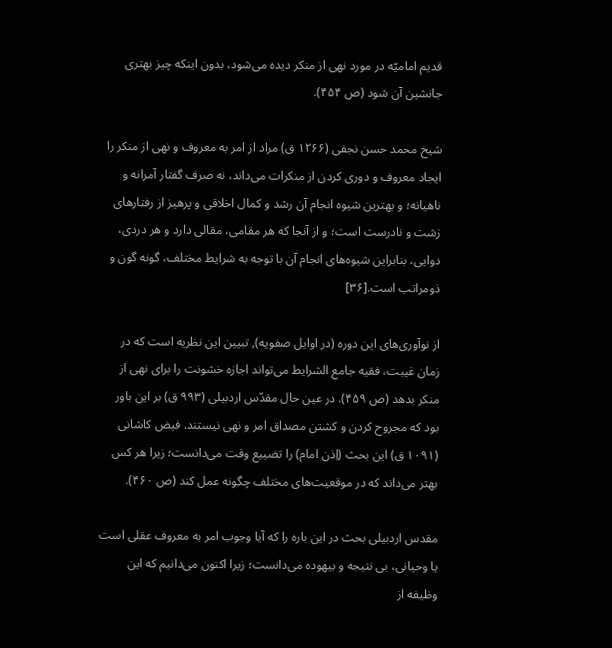قدیم امامیّه در مورد نهی از منکر دیده می‌شود، بدون اینکه چیز بهتری جانشین آن شود (ص ۴۵۴).

شیخ محمد حسن نجفی (۱۲۶۶ ق) مراد از امر به معروف و نهی از منکر را ایجاد معروف و دوری کردن از منکرات می‌داند، نه صرف گفتار آمرانه و ناهیانه؛ و بهترین شیوه انجام آن رشد و کمال اخلاقی و پرهیز از رفتارهای زشت و نادرست است؛ و از آنجا که هر مقامی، مقالی دارد و هر دردی، دوایی، بنابراین شیوه‌های انجام آن با توجه به شرایط مختلف، گونه گون و ذومراتب است.[۳۶]

از نوآوری‌های این دوره (در اوایل صفویه), تبیین این نظریه است که در زمان غیبت، فقیه جامع الشرایط می‌تواند اجازه خشونت را برای نهی از منکر بدهد (ص ۴۵۹). در عین حال مقدّس اردبیلی (۹۹۳ ق) بر این باور بود که مجروح کردن و کشتن مصداق امر و نهی نیستند. فیض کاشانی (۱۰۹۱ ق) این بحث (اِذن امام) را تضییع وقت می‌دانست؛ زیرا هر کس بهتر می‌داند که در موقعیت‌های مختلف چگونه عمل کند (ص ۴۶۰).

مقدس اردبیلی بحث در این باره را که آیا وجوب امر به معروف عقلی است یا وحیانی، بی نتیجه و بیهوده می‌دانست؛ زیرا اکنون می‌دانیم که این وظیفه از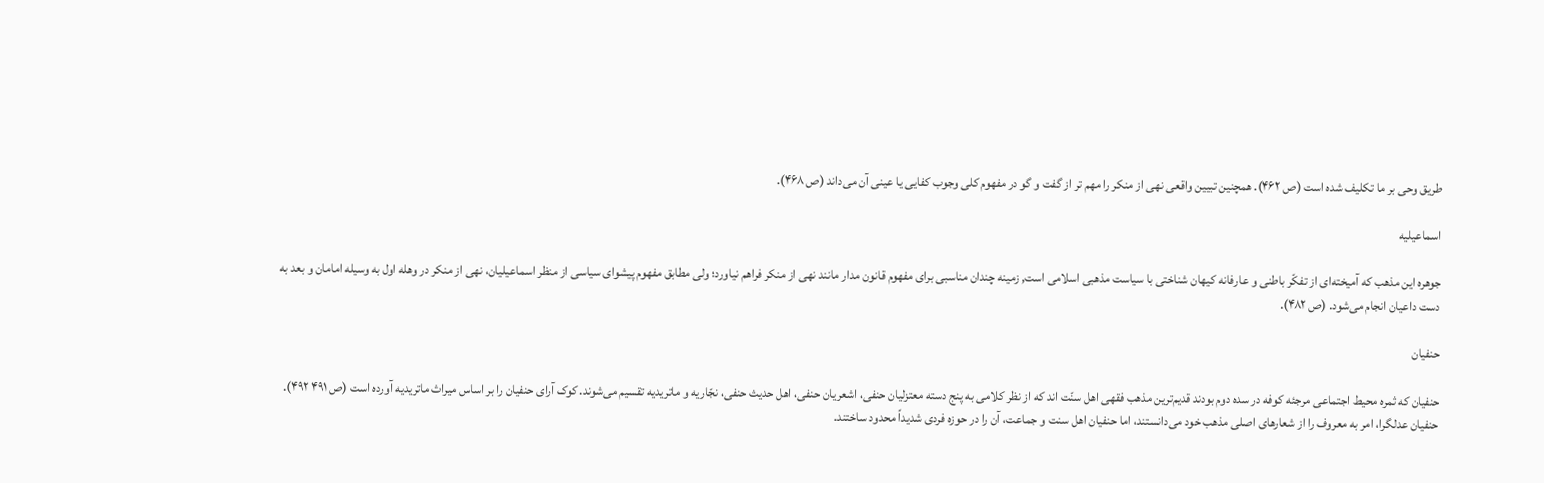طریق وحی بر ما تکلیف شده است (ص ۴۶۲). همچنین تبیین واقعی نهی از منکر را مهم تر از گفت و گو در مفهوم کلی وجوب کفایی یا عینی آن می‌داند (ص ۴۶۸).

اسماعیلیه

جوهره این مذهب که آمیخته‌ای از تفکّر باطنی و عارفانه کیهان شناختی با سیاست مذهبی اسلامی است‌, زمینه چندان مناسبی برای مفهوم قانون مدار مانند نهی از منکر فراهم نیاورد؛ ولی مطابق مفهوم پیشوای سیاسی از منظر اسماعیلیان، نهی از منکر در وهله اول به وسیله امامان و بعد به دست داعیان انجام می‌شود. (ص ۴۸۲).

حنفیان

حنفیان که ثمره محیط اجتماعی مرجئه کوفه در سده دوم بودند قدیم‌ترین مذهب فقهی اهل سنّت اند که از نظر کلامی به پنج دسته معتزلیان حنفی، اشعریان حنفی، اهل حدیث حنفی، نجّاریه و ماتریدیه تقسیم می‌شوند. کوک آرای حنفیان را بر اساس میراث ماتریدیه آورده است (ص ۴۹۱ ۴۹۲). حنفیان عدلگرا، امر به معروف را از شعارهای اصلی مذهب خود می‌دانستند، اما حنفیان اهل سنت و جماعت، آن را در حوزه فردی شدیداً محدود ساختند.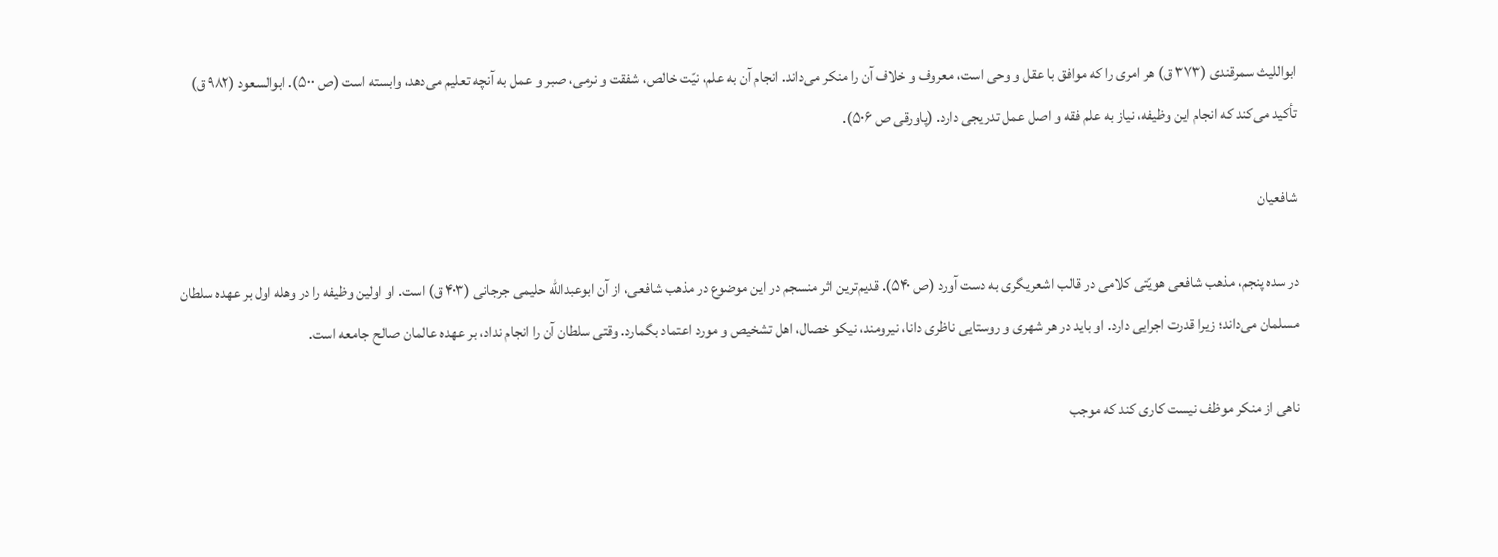ابواللیث سمرقندی (۳۷۳ ق) هر امری را که موافق با عقل و وحی است، معروف و خلاف آن را منکر می‌داند. انجام آن به علم، نیّت خالص، شفقت و نرمی، صبر و عمل به آنچه تعلیم می‌دهد، وابسته است (ص ۵۰۰). ابوالسعود (۹۸۲ ق) تأکید می‌کند که انجام این وظیفه، نیاز به علم فقه و اصل عمل تدریجی دارد. (پاورقی ص ۵۰۶).

شافعیان

در سده پنجم، مذهب شافعی هویّتی کلامی در قالب اشعریگری به دست آورد (ص ۵۴۰). قدیم‌ترین اثر منسجم در این موضوع در مذهب شافعی، از آن ابوعبداللّه حلیمی جرجانی (۴۰۳ ق) است. او اولین وظیفه را در وهله اول بر عهده سلطان مسلمان می‌داند؛ زیرا قدرت اجرایی دارد. او باید در هر شهری و روستایی ناظری دانا، نیرومند، نیکو خصال، اهل تشخیص و مورد اعتماد بگمارد. وقتی سلطان آن را انجام نداد، بر عهده عالمان صالح جامعه است.

ناهی از منکر موظف نیست کاری کند که موجب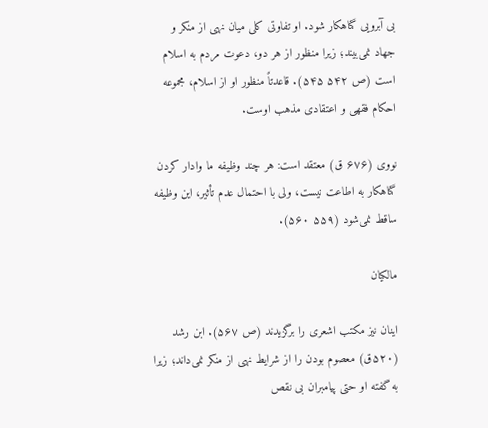بی آبرویی گناهکار شود. او تفاوتی کلی میان نهی از منکر و جهاد نمی‌بیند؛ زیرا منظور از هر دو، دعوت مردم به اسلام است (ص ۵۴۲ ۵۴۵). قاعدتاً منظور او از اسلام، مجموعه احکام فقهی و اعتقادی مذهب اوست.

نووی (۶۷۶ ق) معتقد است: هر چند وظیفه ما وادار کردن گناهکار به اطاعت نیست، ولی با احتمال عدم تأثیر، این وظیفه ساقط نمی‌شود (۵۵۹ ۵۶۰).

مالکیان

اینان نیز مکتب اشعری را برگزیدند (ص ۵۶۷). ابن رشد (۵۲۰ق) معصوم بودن را از شرایط نهی از منکر نمی‌داند؛ زیرا به گفته او حتی پیامبران بی نقص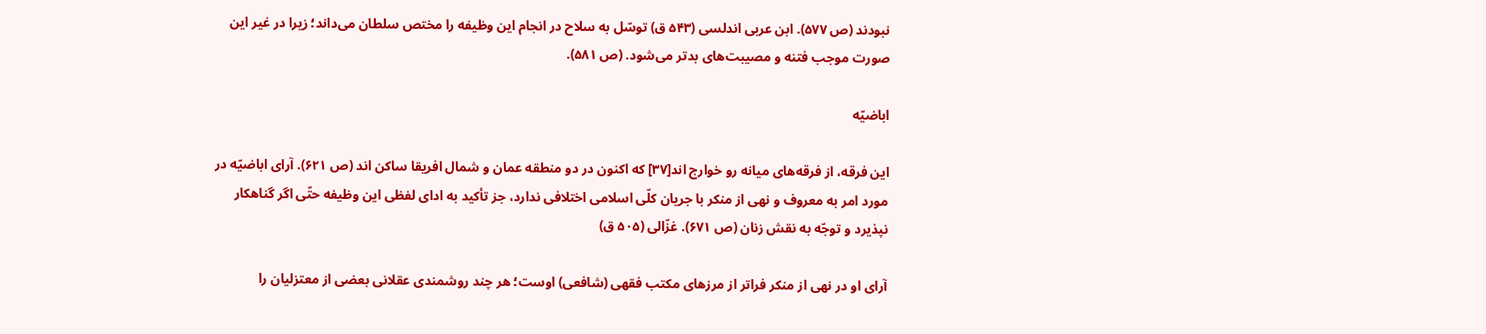نبودند (ص ۵۷۷). ابن عربی اندلسی (۵۴۳ ق) توسّل به سلاح در انجام این وظیفه را مختص سلطان می‌داند؛ زیرا در غیر این صورت موجب فتنه و مصیبت‌های بدتر می‌شود. (ص ۵۸۱).

اباضیّه

این فرقه، از فرقه‌های میانه رو خوارج اند[۳۷] که اکنون در دو منطقه عمان و شمال افریقا ساکن اند (ص ۶۲۱). آرای اباضیّه در مورد امر به معروف و نهی از منکر با جریان کلّی اسلامی اختلافی ندارد، جز تأکید به ادای لفظی این وظیفه حتّی اگر گناهکار نپذیرد و توجّه به نقش زنان (ص ۶۷۱). غزّالی (۵۰۵ ق)

آرای او در نهی از منکر فراتر از مرزهای مکتب فقهی (شافعی) اوست؛ هر چند روشمندی عقلانی بعضی از معتزلیان را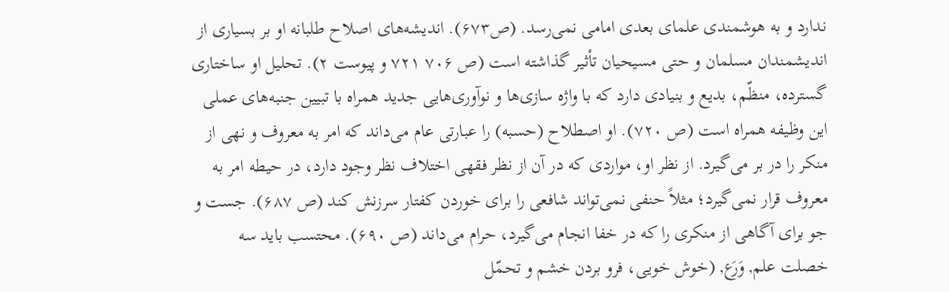ندارد و به هوشمندی علمای بعدی امامی نمی‌رسد. (ص۶۷۳). اندیشه‌های اصلاح طلبانه او بر بسیاری از اندیشمندان مسلمان و حتی مسیحیان تأثیر گذاشته است (ص ۷۰۶ ۷۲۱ و پیوست ۲). تحلیل او ساختاری گسترده، منظّم، بدیع و بنیادی دارد که با واژه سازی‌ها و نوآوری‌هایی جدید همراه با تبیین جنبه‌های عملی این وظیفه همراه است (ص ۷۲۰). او اصطلاح (حسبه) را عبارتی عام می‌داند که امر به معروف و نهی از منکر را در بر می‌گیرد. از نظر او، مواردی که در آن از نظر فقهی اختلاف نظر وجود دارد، در حیطه امر به معروف قرار نمی‌گیرد؛ مثلاً حنفی نمی‌تواند شافعی را برای خوردن کفتار سرزنش کند (ص ۶۸۷). جست و جو برای آگاهی از منکری را که در خفا انجام می‌گیرد، حرام می‌داند (ص ۶۹۰). محتسب باید سه خصلت علم‌, وَرَع‌, (خوش خویی، فرو بردن خشم و تحمّل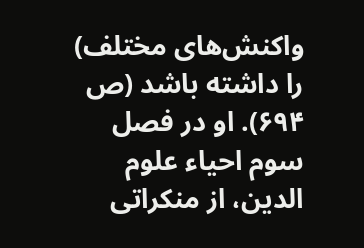واکنش‌های مختلف) را داشته باشد (ص ۶۹۴). او در فصل سوم احیاء علوم الدین، از منکراتی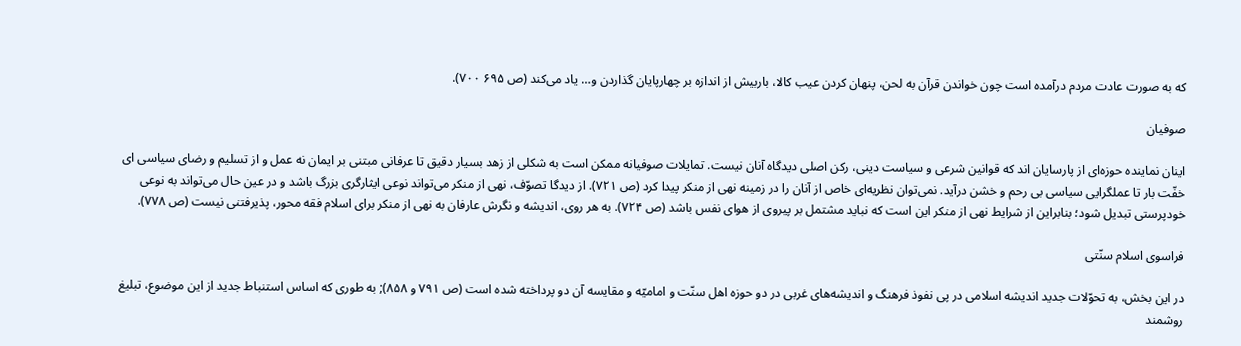که به صورت عادت مردم درآمده است چون خواندن قرآن به لحن، پنهان کردن عیب کالا، باربیش از اندازه بر چهارپایان گذاردن و… یاد می‌کند (ص ۶۹۵ ۷۰۰).

صوفیان

اینان نماینده حوزه‌ای از پارسایان اند که قوانین شرعی و سیاست دینی، رکن اصلی دیدگاه آنان نیست. تمایلات صوفیانه ممکن است به شکلی از زهد بسیار دقیق تا عرفانی مبتنی بر ایمان نه عمل و از تسلیم و رضای سیاسی ای خفّت بار تا عملگرایی سیاسی بی رحم و خشن درآید. نمی‌توان نظریه‌ای خاص از آنان را در زمینه نهی از منکر پیدا کرد (ص ۷۲۱). از دیدگا تصوّف، نهی از منکر می‌تواند نوعی ایثارگری بزرگ باشد و در عین حال می‌تواند به نوعی خودپرستی تبدیل شود؛ بنابراین از شرایط نهی از منکر این است که نباید مشتمل بر پیروی از هوای نفس باشد (ص ۷۲۴). به هر روی، اندیشه و نگرش عارفان به نهی از منکر برای اسلام فقه محور، پذیرفتنی نیست (ص ۷۷۸).

فراسوی اسلام سنّتی

در این بخش، به تحوّلات جدید اندیشه اسلامی در پی نفوذ فرهنگ و اندیشه‌های غربی در دو حوزه اهل سنّت و امامیّه و مقایسه آن دو پرداخته شده است (ص ۷۹۱ و ۸۵۸); به طوری که اساس استنباط جدید از این موضوع، تبلیغ روشمند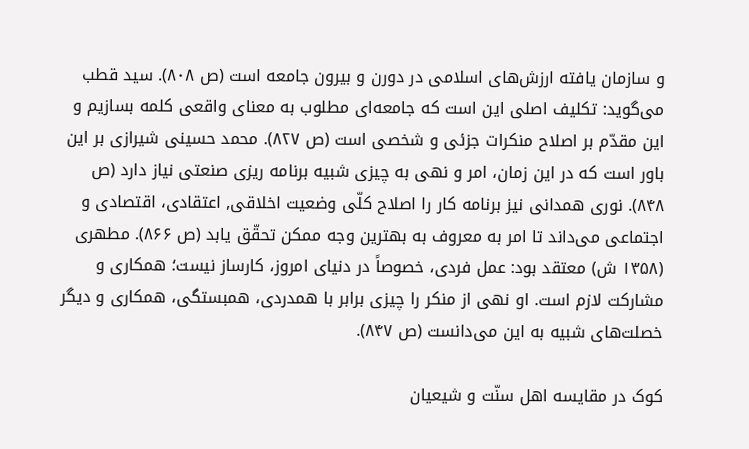و سازمان یافته ارزش‌های اسلامی در دورن و بیرون جامعه است (ص ۸۰۸). سید قطب می‌گوید: تکلیف اصلی این است که جامعه‌ای مطلوب به معنای واقعی کلمه بسازیم و این مقدّم بر اصلاح منکرات جزئی و شخصی است (ص ۸۲۷). محمد حسینی شیرازی بر این باور است که در این زمان، امر و نهی به چیزی شبیه برنامه ریزی صنعتی نیاز دارد (ص ۸۴۸). نوری همدانی نیز برنامه کار را اصلاح کلّی وضعیت اخلاقی‌, اعتقادی، اقتصادی و اجتماعی می‌داند تا امر به معروف به بهترین وجه ممکن تحقّق یابد (ص ۸۶۶). مطهری (۱۳۵۸ ش) معتقد بود: عمل فردی، خصوصاً در دنیای امروز، کارساز نیست؛ همکاری و مشارکت لازم است. او نهی از منکر را چیزی برابر با همدردی، همبستگی، همکاری و دیگر خصلت‌های شبیه به این می‌دانست (ص ۸۴۷).

کوک در مقایسه اهل سنّت و شیعیان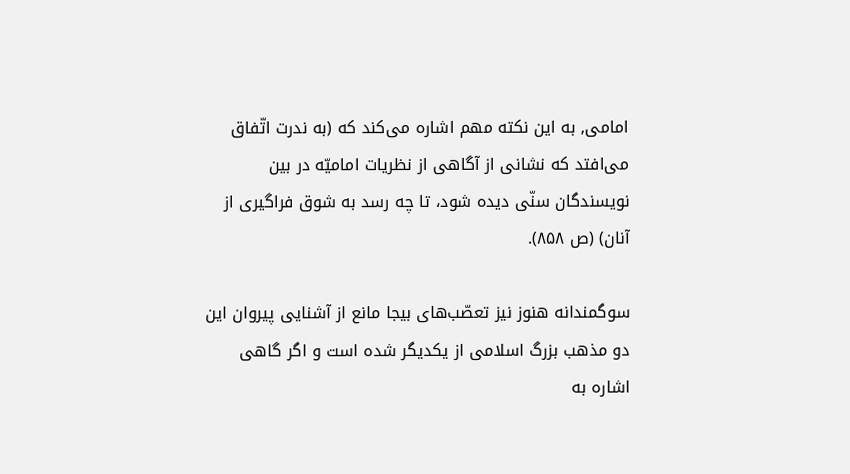امامی‌, به این نکته مهم اشاره می‌کند که (به ندرت اتّفاق می‌افتد که نشانی از آگاهی از نظریات امامیّه در بین نویسندگان سنّی دیده شود، تا چه رسد به شوق فراگیری از آنان) (ص ۸۵۸).

سوگمندانه هنوز نیز تعصّب‌های بیجا مانع از آشنایی پیروان این دو مذهب بزرگ اسلامی از یکدیگر شده است و اگر گاهی اشاره به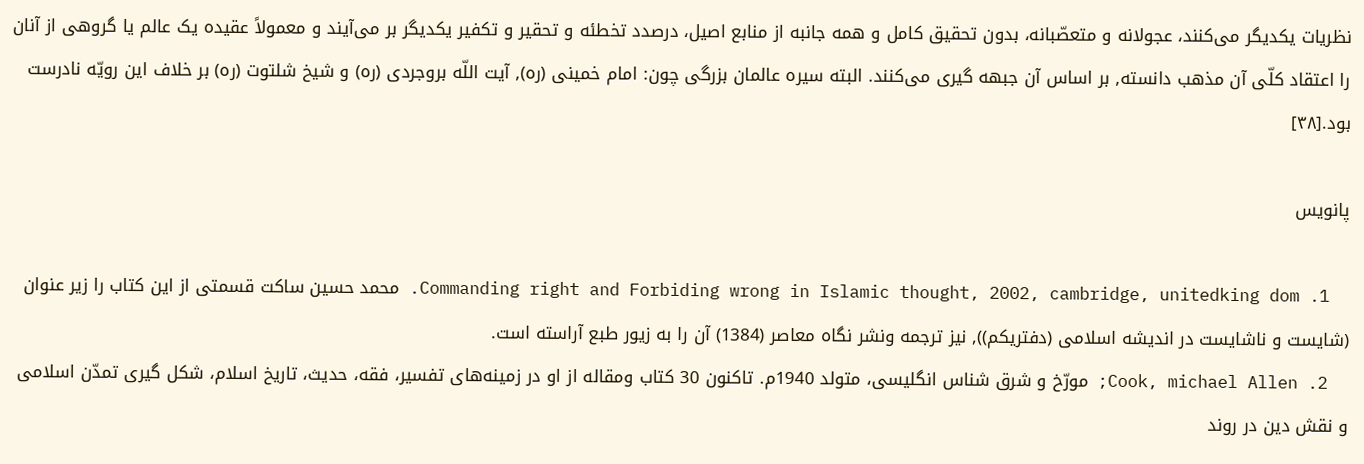نظریات یکدیگر می‌کنند، عجولانه و متعصّبانه، بدون تحقیق کامل و همه جانبه از منابع اصیل، درصدد تخطئه و تحقیر و تکفیر یکدیگر بر می‌آیند و معمولاً عقیده یک عالم یا گروهی از آنان را اعتقاد کلّی آن مذهب دانسته‌, بر اساس آن جبهه گیری می‌کنند. البته سیره عالمان بزرگی چون: امام خمینی (ره), آیت اللّه بروجردی (ره) و شیخ شلتوت (ره) بر خلاف این رویّه نادرست بود.[۳۸]

پانویس

  1. Commanding right and Forbiding wrong in Islamic thought, 2002, cambridge, unitedking dom. محمد حسین ساکت قسمتی از این کتاب را زیر عنوان (شایست و ناشایست در اندیشه اسلامی (دفتریکم)), نیز ترجمه ونشر نگاه معاصر (1384) آن را به زیور طبع آراسته است.
  2. Cook, michael Allen; مورّخ و شرق شناس انگلیسی، متولد 1940م. تاکنون 30 کتاب ومقاله از او در زمینه‌های تفسیر، فقه، حدیث، تاریخ اسلام، شکل گیری تمدّن اسلامی و نقش دین در روند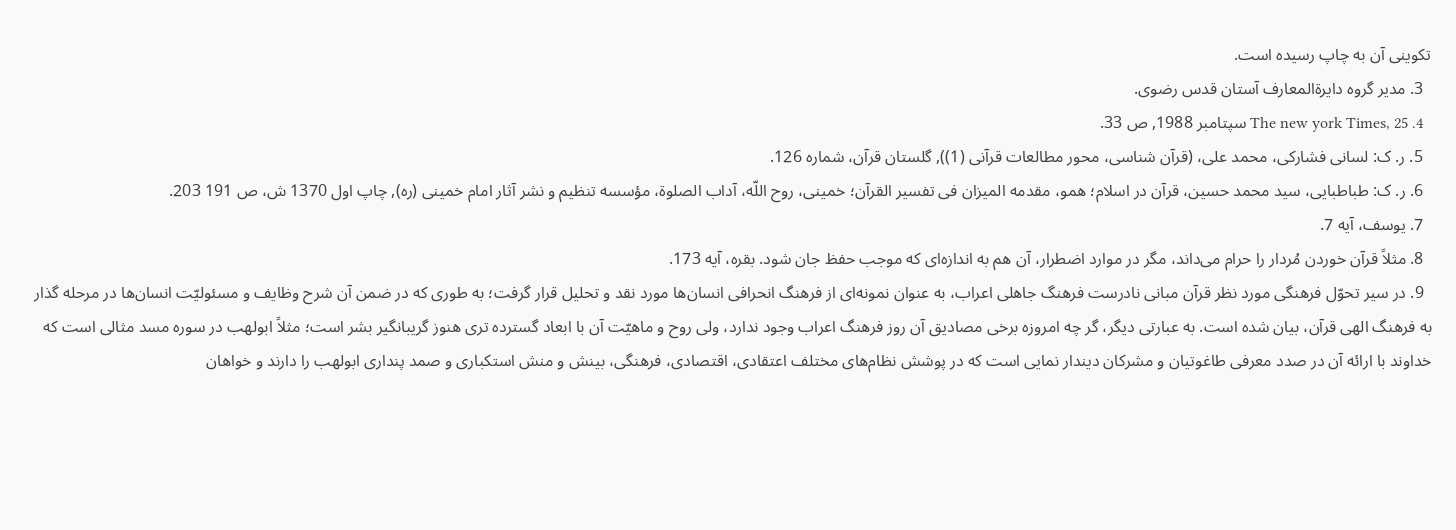تکوینی آن به چاپ رسیده است.
  3. مدیر گروه دایرةالمعارف آستان قدس رضوی.
  4. The new york Times, 25 سپتامبر 1988, ص 33.
  5. ر. ک: لسانی فشارکی، محمد علی، (قرآن شناسی، محور مطالعات قرآنی (1)), گلستان قرآن، شماره 126.
  6. ر. ک: طباطبایی، سید محمد حسین، قرآن در اسلام؛ همو، مقدمه المیزان فی تفسیر القرآن؛ خمینی، روح اللّه، آداب الصلوة، مؤسسه تنظیم و نشر آثار امام خمینی (ره), چاپ اول 1370 ش، ص 191 203.
  7. یوسف، آیه 7.
  8. مثلاً قرآن خوردن مُردار را حرام می‌داند، مگر در موارد اضطرار، آن هم به اندازه‌ای که موجب حفظ جان شود. بقره، آیه 173.
  9. در سیر تحوّل فرهنگی مورد نظر قرآن مبانی نادرست فرهنگ جاهلی اعراب، به عنوان نمونه‌ای از فرهنگ انحرافی انسان‌ها مورد نقد و تحلیل قرار گرفت؛ به طوری که در ضمن آن شرح وظایف و مسئولیّت انسان‌ها در مرحله گذار به فرهنگ الهی قرآن، بیان شده است. به عبارتی دیگر، گر چه امروزه برخی مصادیق آن روز فرهنگ اعراب وجود ندارد، ولی روح و ماهیّت آن با ابعاد گسترده تری هنوز گریبانگیر بشر است؛ مثلاً ابولهب در سوره مسد مثالی است که خداوند با ارائه آن در صدد معرفی طاغوتیان و مشرکان دیندار نمایی است که در پوشش نظام‌های مختلف اعتقادی، اقتصادی، فرهنگی، بینش و منش استکباری و صمد پنداری ابولهب را دارند و خواهان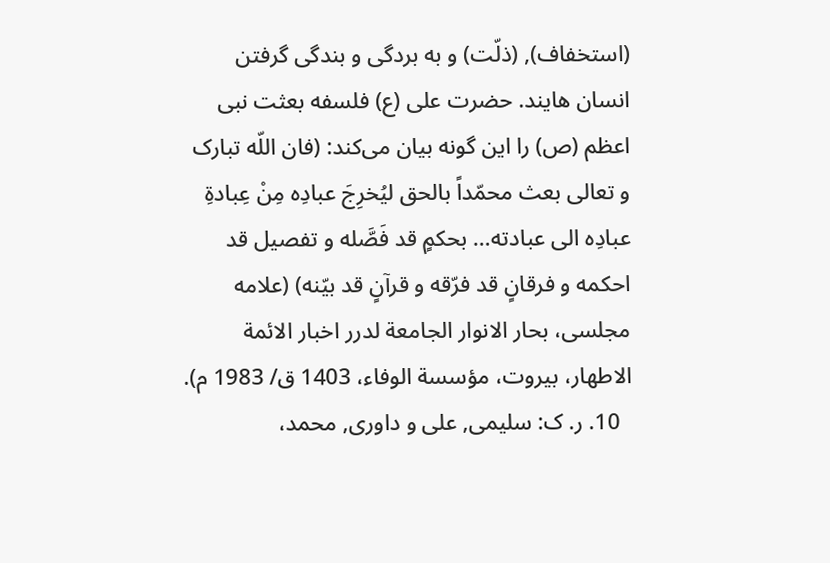(استخفاف), (ذلّت) و به بردگی و بندگی گرفتن انسان هایند. حضرت علی (ع) فلسفه بعثت نبی اعظم (ص) را این گونه بیان می‌کند: (فان اللّه تبارک و تعالی بعث محمّداً بالحق لیُخرِجَ عبادِه مِنْ عِبادةِ عبادِه الی عبادته… بحکمٍ قد فَصَّله و تفصیل قد احکمه و فرقانٍ قد فرّقه و قرآنٍ قد بیّنه) (علامه مجلسی، بحار الانوار الجامعة لدرر اخبار الائمة الاطهار، بیروت، مؤسسة الوفاء، 1403 ق/ 1983 م).
  10. ر. ک: سلیمی‌, علی و داوری‌, محمد،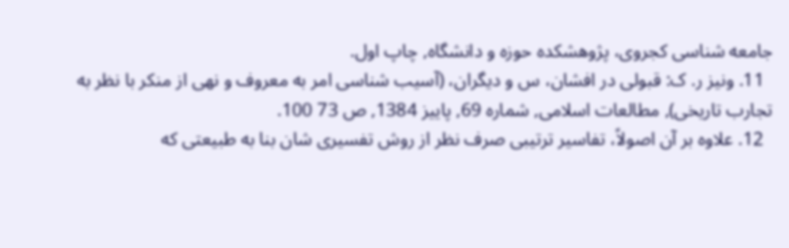جامعه شناسی کجروی، پژوهشکده حوزه و دانشگاه‌, چاپ اول.
  11. ونیز ر. ک: قبولی در افشان، س و دیگران، (آسیب شناسی امر به معروف و نهی از منکر با نظر به تجارب تاریخی), مطالعات اسلامی‌, شماره 69, پاییز 1384, ص 73 100.
  12. علاوه بر آن اصولاً، تفاسیر ترتیبی صرف نظر از روش تفسیری شان بنا به طبیعتی که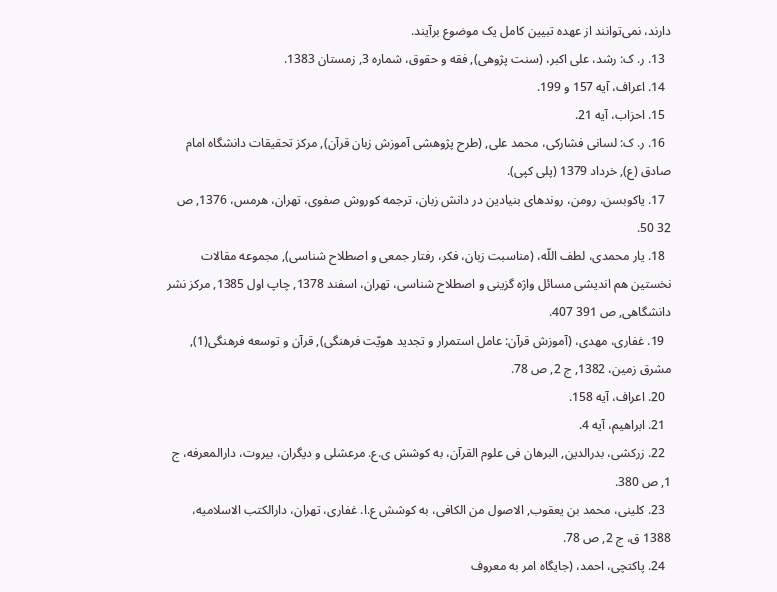دارند، نمی‌توانند از عهده تبیین کامل یک موضوع برآیند.
  13. ر. ک: رشد، علی اکبر، (سنت پژوهی), فقه و حقوق، شماره 3, زمستان 1383.
  14. اعراف، آیه 157 و 199.
  15. احزاب، آیه 21.
  16. ر. ک: لسانی فشارکی، محمد علی‌, (طرح پژوهشی آموزش زبان قرآن), مرکز تحقیقات دانشگاه امام صادق (ع), خرداد 1379 (پلی کپی).
  17. یاکوبسن، رومن، روندهای بنیادین در دانش زبان، ترجمه کوروش صفوی، تهران، هرمس، 1376, ص 32 50.
  18. یار محمدی، لطف اللّه، (مناسبت زبان، فکر، رفتار جمعی و اصطلاح شناسی), مجموعه مقالات نخستین هم اندیشی مسائل واژه گزینی و اصطلاح شناسی، تهران، اسفند 1378, چاپ اول 1385, مرکز نشر دانشگاهی‌, ص 391 407.
  19. غفاری، مهدی، (آموزش قرآن: عامل استمرار و تجدید هویّت فرهنگی), قرآن و توسعه فرهنگی(1), مشرق زمین، 1382, ج 2, ص 78.
  20. اعراف، آیه 158.
  21. ابراهیم، آیه 4.
  22. زرکشی، بدرالدین‌, البرهان فی علوم القرآن، به کوشش ی.ع. مرعشلی و دیگران، بیروت، دارالمعرفه، ج 1, ص 380.
  23. کلینی، محمد بن یعقوب‌, الاصول من الکافی، به کوشش ع.ا. غفاری، تهران، دارالکتب الاسلامیه، 1388 ق، ج 2, ص 78.
  24. پاکتچی، احمد، (جایگاه امر به معروف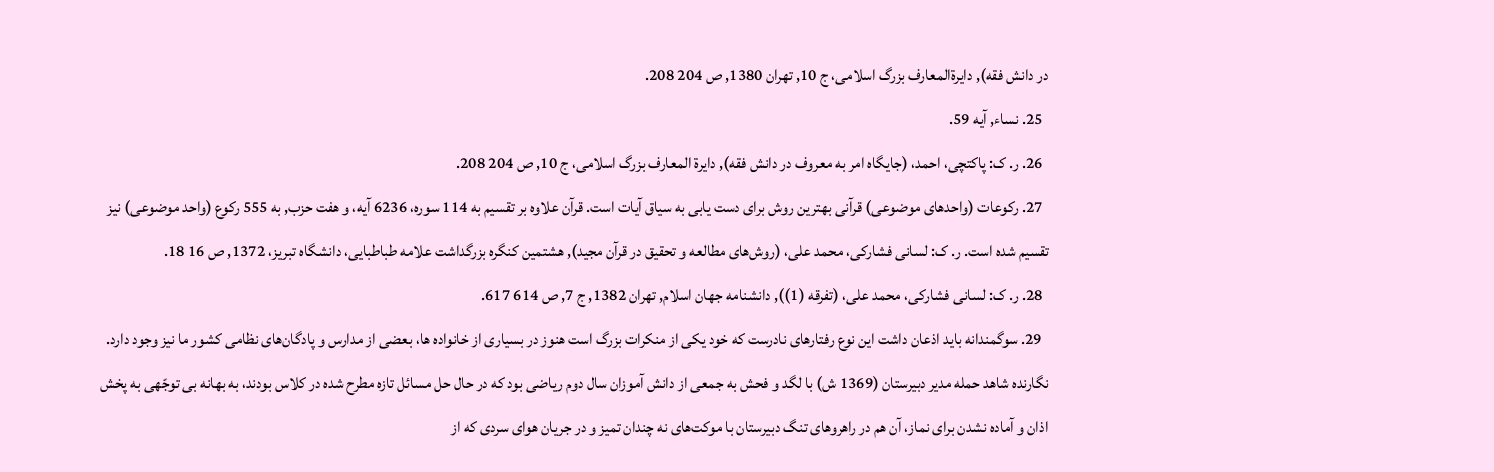در دانش فقه), دایرةالمعارف بزرگ اسلامی، ج 10, تهران 1380, ص 204 208.
  25. نساء‌, آیه 59.
  26. ر. ک: پاکتچی، احمد، (جایگاه امر به معروف در دانش فقه), دایرة المعارف بزرگ اسلامی، ج 10, ص 204 208.
  27. رکوعات (واحدهای موضوعی) قرآنی بهترین روش برای دست یابی به سیاق آیات است. قرآن علاوه بر تقسیم به 114 سوره، 6236 آیه، و هفت حزب‌, به 555 رکوع (واحد موضوعی) نیز تقسیم شده است. ر. ک: لسانی فشارکی، محمد علی، (روش‌های مطالعه و تحقیق در قرآن مجید), هشتمین کنگره بزرگداشت علامه طباطبایی، دانشگاه تبریز، 1372, ص 16 18.
  28. ر. ک: لسانی فشارکی، محمد علی، (تفرقه (1)), دانشنامه جهان اسلام‌, تهران 1382, ج 7, ص 614 617.
  29. سوگمندانه باید اذعان داشت این نوع رفتارهای نادرست که خود یکی از منکرات بزرگ است هنوز در بسیاری از خانواده ها، بعضی از مدارس و پادگان‌های نظامی کشور ما نیز وجود دارد. نگارنده شاهد حمله مدیر دبیرستان (1369 ش) با لگد و فحش به جمعی از دانش آموزان سال دوم ریاضی بود که در حال حل مسائل تازه مطرح شده در کلاس بودند، به بهانه بی توجّهی به پخش اذان و آماده نشدن برای نماز، آن هم در راهروهای تنگ دبیرستان با موکت‌های نه چندان تمیز و در جریان هوای سردی که از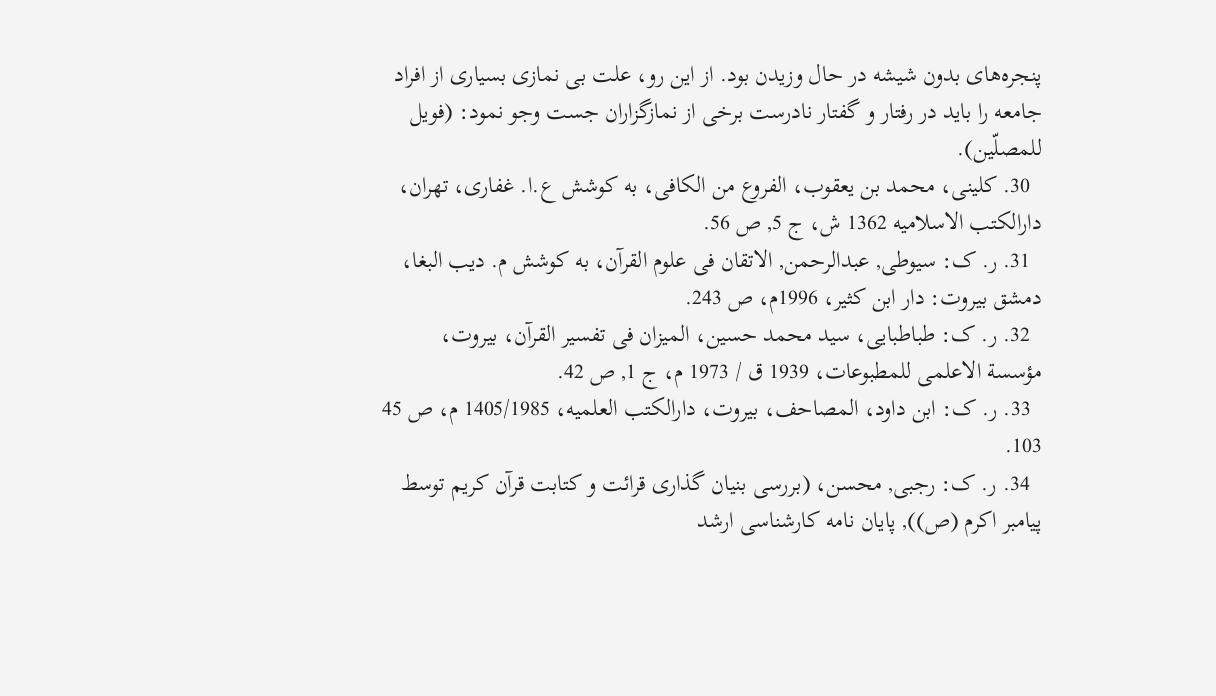پنجره‌های بدون شیشه در حال وزیدن بود. از این رو، علت بی نمازی بسیاری از افراد جامعه را باید در رفتار و گفتار نادرست برخی از نمازگزاران جست وجو نمود: (فویل للمصلّین).
  30. کلینی، محمد بن یعقوب، الفروع من الکافی، به کوشش ع.ا. غفاری، تهران، دارالکتب الاسلامیه 1362 ش، ج 5, ص 56.
  31. ر. ک: سیوطی‌, عبدالرحمن‌, الاتقان فی علوم القرآن، به کوشش م. دیب البغا، دمشق بیروت: دار ابن کثیر، 1996م، ص 243.
  32. ر. ک: طباطبایی، سید محمد حسین، المیزان فی تفسیر القرآن، بیروت، مؤسسة الاعلمی للمطبوعات، 1939 ق / 1973 م، ج 1, ص 42.
  33. ر. ک: ابن داود، المصاحف، بیروت، دارالکتب العلمیه، 1405/1985 م، ص 45 103.
  34. ر. ک: رجبی‌, محسن، (بررسی بنیان گذاری قرائت و کتابت قرآن کریم توسط پیامبر اکرم (ص)), پایان نامه کارشناسی ارشد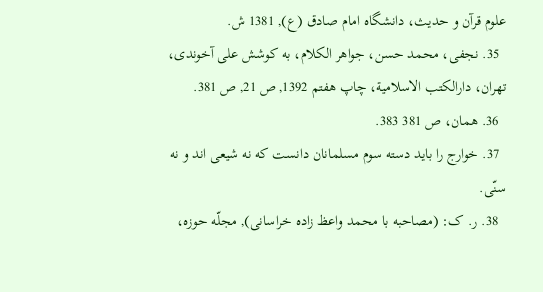علوم قرآن و حدیث، دانشگاه امام صادق (ع), 1381 ش.
  35. نجفی، محمد حسن، جواهر الکلام، به کوشش علی آخوندی، تهران، دارالکتب الاسلامیة، چاپ هفتم 1392, ص 21, ص 381.
  36. همان، ص 381 383.
  37. خوارج را باید دسته سوم مسلمانان دانست که نه شیعی اند و نه سنّی.
  38. ر. ک: (مصاحبه با محمد واعظ زاده خراسانی), مجلّه حوزه،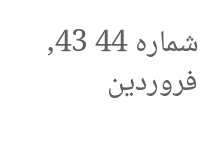شماره 44 43, فروردین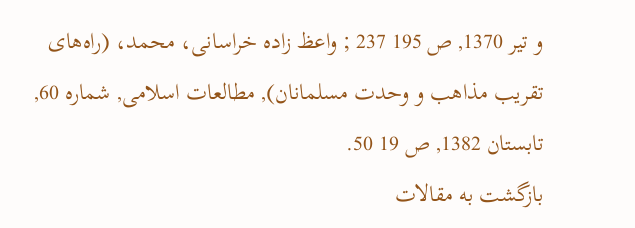و تیر 1370, ص 195 237 ; واعظ زاده خراسانی، محمد، (راه‌های تقریب مذاهب و وحدت مسلمانان), مطالعات اسلامی‌, شماره 60, تابستان 1382, ص 19 50.
بازگشت به مقالات